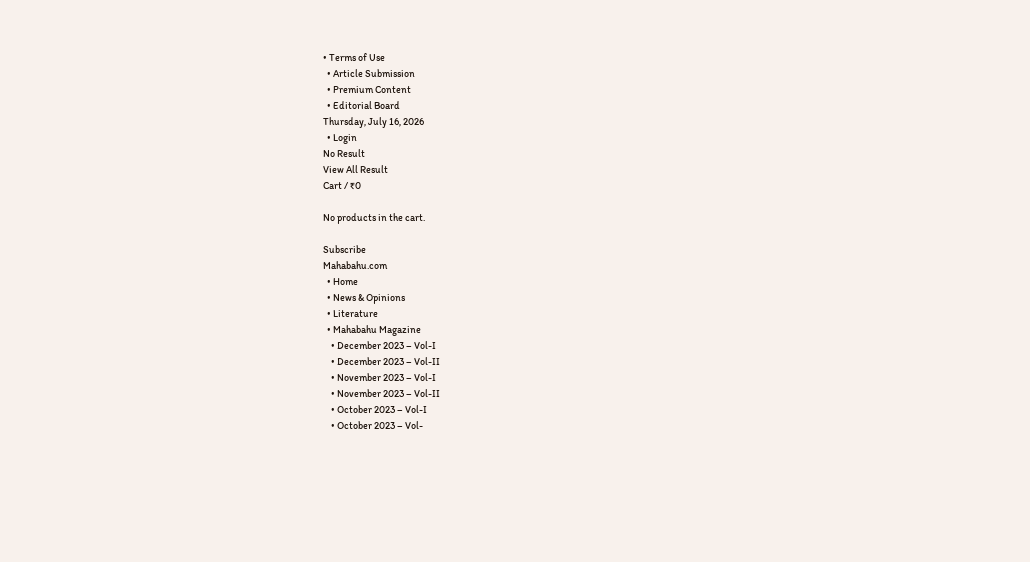• Terms of Use
  • Article Submission
  • Premium Content
  • Editorial Board
Thursday, July 16, 2026
  • Login
No Result
View All Result
Cart / ₹0

No products in the cart.

Subscribe
Mahabahu.com
  • Home
  • News & Opinions
  • Literature
  • Mahabahu Magazine
    • December 2023 – Vol-I
    • December 2023 – Vol-II
    • November 2023 – Vol-I
    • November 2023 – Vol-II
    • October 2023 – Vol-I
    • October 2023 – Vol-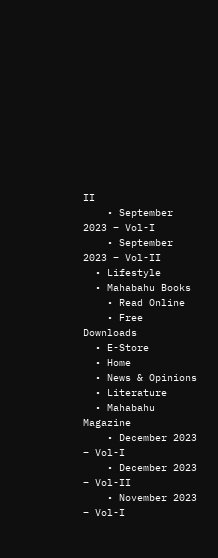II
    • September 2023 – Vol-I
    • September 2023 – Vol-II
  • Lifestyle
  • Mahabahu Books
    • Read Online
    • Free Downloads
  • E-Store
  • Home
  • News & Opinions
  • Literature
  • Mahabahu Magazine
    • December 2023 – Vol-I
    • December 2023 – Vol-II
    • November 2023 – Vol-I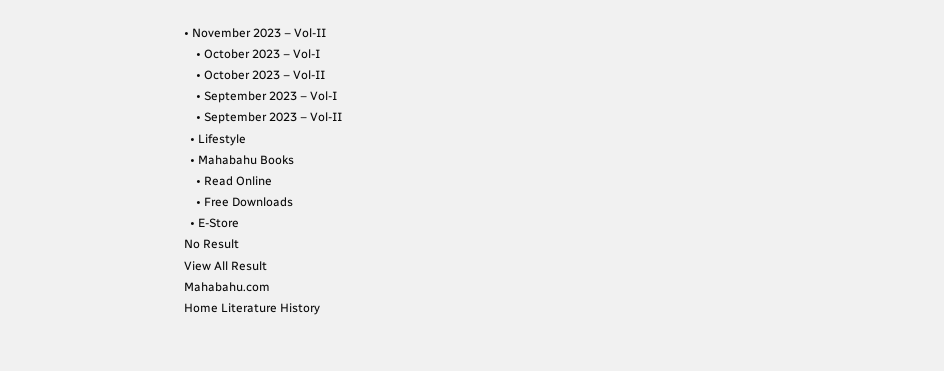• November 2023 – Vol-II
    • October 2023 – Vol-I
    • October 2023 – Vol-II
    • September 2023 – Vol-I
    • September 2023 – Vol-II
  • Lifestyle
  • Mahabahu Books
    • Read Online
    • Free Downloads
  • E-Store
No Result
View All Result
Mahabahu.com
Home Literature History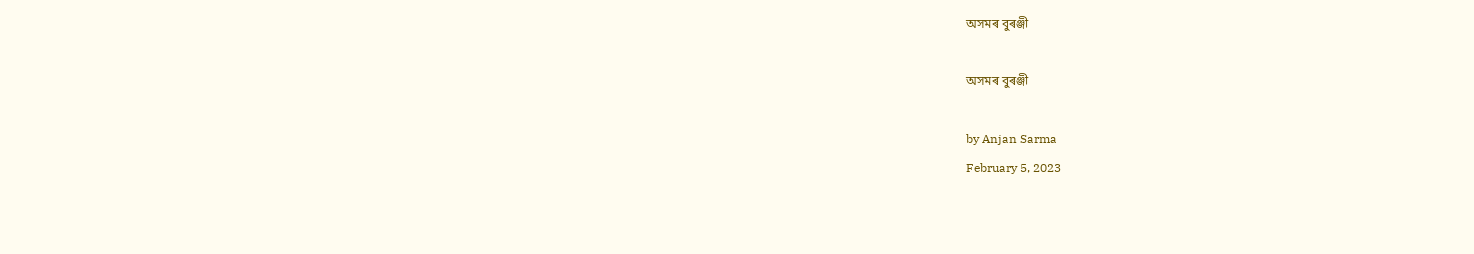অসমৰ বুৰঞ্জী

অসমৰ বুৰঞ্জী

by Anjan Sarma
February 5, 2023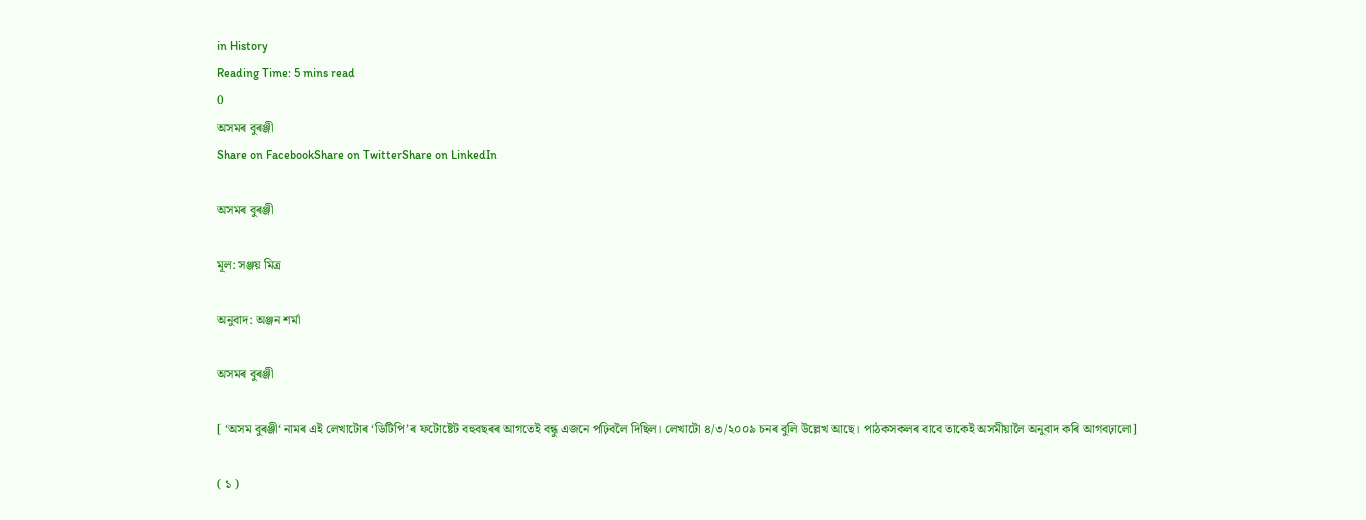in History
Reading Time: 5 mins read
0
অসমৰ বুৰঞ্জী
Share on FacebookShare on TwitterShare on LinkedIn

অসমৰ বুৰঞ্জী

মূল: সঞ্জয় মিত্ৰ

অনুবাদ: অঞ্জন শৰ্মা

অসমৰ বুৰঞ্জী

[ ‘অসম বুৰঞ্জী‘ নামৰ এই লেখাটোৰ ‘ডিটিপি’ৰ ফটোষ্টেট বহুবছৰৰ আগতেই বন্ধু এজনে পঢ়িবলৈ দিছিল। লেখাটো ৪/৩/২০০৯ চনৰ বুলি উল্লেখ আছে। পাঠকসকলৰ বাবে তাকেই অসমীয়ালৈ অনুবাদ কৰি আগবঢ়ালো]

( ১ )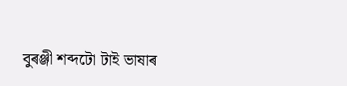বুৰঞ্জী শব্দটো টাই ভাষাৰ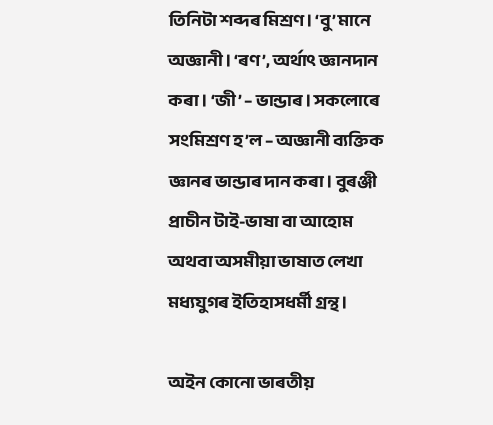তিনিটা শব্দৰ মিশ্ৰণ। ‘বু’ মানে অজ্ঞানী। ‘ৰণ’, অৰ্থাৎ জ্ঞানদান কৰা। ‘জী’ – ভান্ডাৰ। সকলোৰে সংমিশ্ৰণ হ’ল – অজ্ঞানী ব্যক্তিক জ্ঞানৰ ভান্ডাৰ দান কৰা। বুৰঞ্জী প্ৰাচীন টাই-ভাষা বা আহোম অথবা অসমীয়া ভাষাত লেখা মধ্যযুগৰ ইতিহাসধৰ্মী গ্ৰন্থ।

অইন কোনো ভাৰতীয়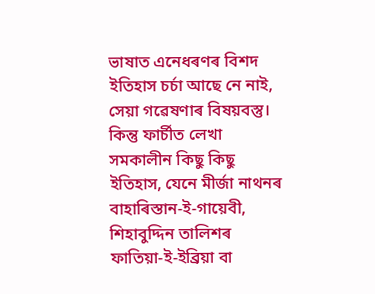ভাষাত এনেধৰণৰ বিশদ ইতিহাস চৰ্চা আছে নে নাই, সেয়া গৱেষণাৰ বিষয়বস্তু। কিন্তু ফাৰ্চীত লেখা সমকালীন কিছু কিছু ইতিহাস, যেনে মীৰ্জা নাথনৰ বাহাৰিস্তান-ই-গায়েবী, শিহাবুদ্দিন তালিশৰ ফাতিয়া-ই-ইব্ৰিয়া বা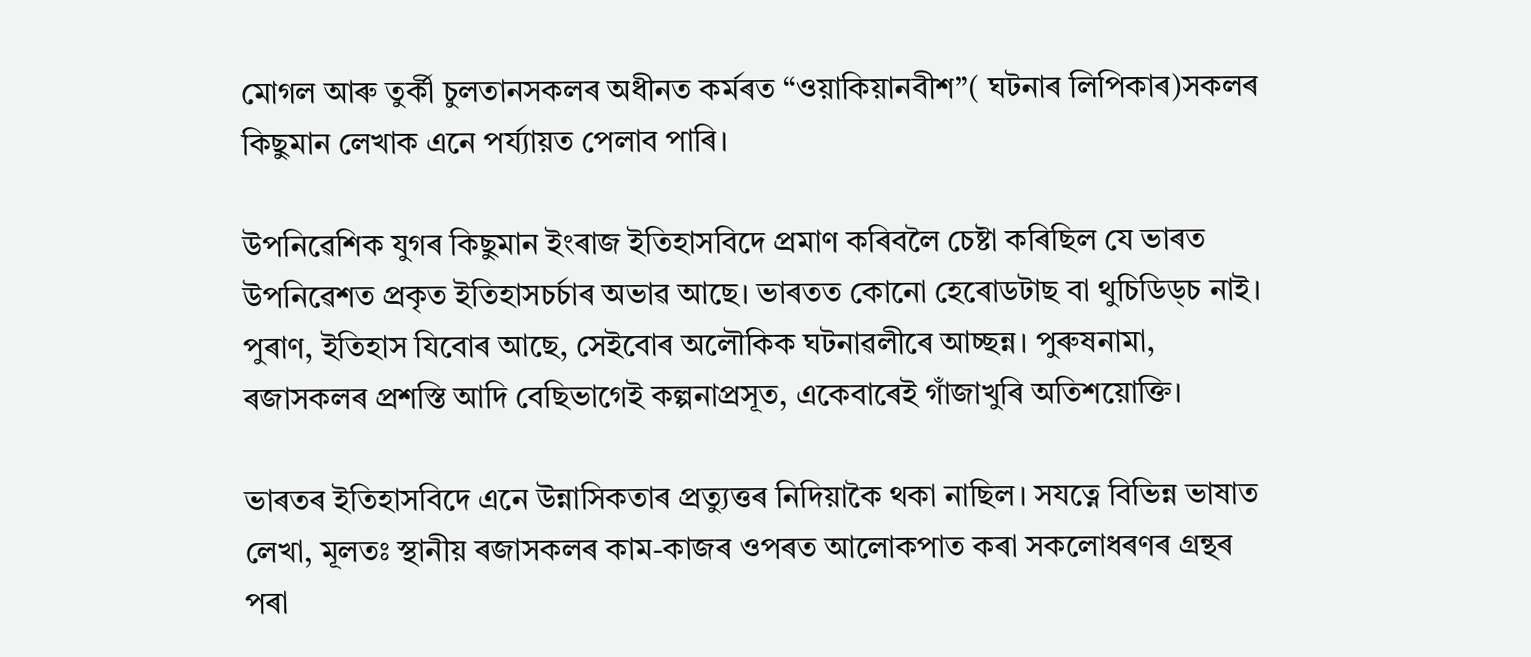মোগল আৰু তুৰ্কী চুলতানসকলৰ অধীনত কৰ্মৰত “ওয়াকিয়ানবীশ”( ঘটনাৰ লিপিকাৰ)সকলৰ কিছুমান লেখাক এনে পৰ্য্যায়ত পেলাব পাৰি।

উপনিৱেশিক যুগৰ কিছুমান ইংৰাজ ইতিহাসবিদে প্ৰমাণ কৰিবলৈ চেষ্টা কৰিছিল যে ভাৰত উপনিৱেশত প্ৰকৃত ইতিহাসচৰ্চাৰ অভাৱ আছে। ভাৰতত কোনো হেৰোডটাছ বা থুচিডিড্চ নাই। পুৰাণ, ইতিহাস যিবোৰ আছে, সেইবোৰ অলৌকিক ঘটনাৱলীৰে আচ্ছন্ন। পুৰুষনামা, ৰজাসকলৰ প্ৰশস্তি আদি বেছিভাগেই কল্পনাপ্ৰসূত, একেবাৰেই গাঁজাখুৰি অতিশয়োক্তি।

ভাৰতৰ ইতিহাসবিদে এনে উন্নাসিকতাৰ প্ৰত্যুত্তৰ নিদিয়াকৈ থকা নাছিল। সযত্নে বিভিন্ন ভাষাত লেখা, মূলতঃ স্থানীয় ৰজাসকলৰ কাম-কাজৰ ওপৰত আলোকপাত কৰা সকলোধৰণৰ গ্ৰন্থৰ পৰা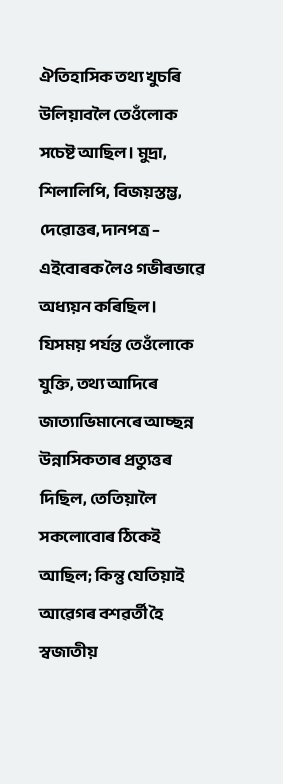ঐতিহাসিক তথ্য খুচৰি উলিয়াবলৈ তেওঁলোক সচেষ্ট আছিল। মুদ্ৰা, শিলালিপি, বিজয়স্তম্ভ, দেৱোত্তৰ, দানপত্ৰ – এইবোৰক লৈও গভীৰভাৱে অধ্যয়ন কৰিছিল। যিসময় পৰ্যন্ত তেওঁলোকে যুক্তি, তথ্য আদিৰে জাত্যাভিমানেৰে আচ্ছন্ন উন্নাসিকতাৰ প্ৰত্যুত্তৰ দিছিল, তেতিয়ালৈ সকলোবোৰ ঠিকেই আছিল; কিন্তু যেতিয়াই আৱেগৰ বশৱৰ্তী হৈ স্বজাতীয়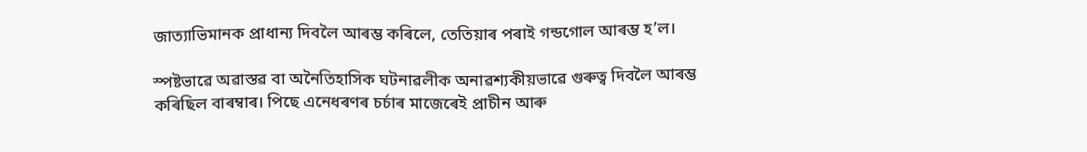জাত্যাভিমানক প্ৰাধান্য দিবলৈ আৰম্ভ কৰিলে, তেতিয়াৰ পৰাই গন্ডগোল আৰম্ভ হ’ল।

স্পষ্টভাৱে অৱাস্তৱ বা অনৈতিহাসিক ঘটনাৱলীক অনাৱশ্যকীয়ভাৱে গুৰুত্ব দিবলৈ আৰম্ভ কৰিছিল বাৰম্বাৰ। পিছে এনেধৰণৰ চৰ্চাৰ মাজেৰেই প্ৰাচীন আৰু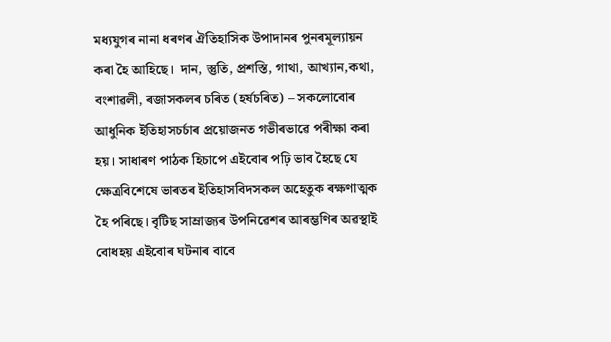মধ্যযুগৰ নানা ধৰণৰ ঐতিহাসিক উপাদানৰ পুনৰমূল্যায়ন কৰা হৈ আহিছে।  দান, স্তুতি, প্ৰশস্তি, গাথা, আখ্যান,কথা, বংশাৱলী, ৰজাসকলৰ চৰিত (হৰ্ষচৰিত) – সকলোবোৰ আধুনিক ইতিহাসচৰ্চাৰ প্ৰয়োজনত গভীৰভাৱে পৰীক্ষা কৰা হয়। সাধাৰণ পাঠক হিচাপে এইবোৰ পঢ়ি ভাব হৈছে যে ক্ষেত্ৰবিশেষে ভাৰতৰ ইতিহাসবিদসকল অহেতুক ৰক্ষণাত্মক হৈ পৰিছে। বৃটিছ সাম্ৰাজ্যৰ উপনিৱেশৰ আৰম্ভণিৰ অৱস্থাই বোধহয় এইবোৰ ঘটনাৰ বাবে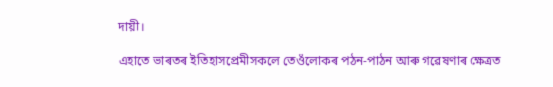দায়ী।

এহাতে ভাৰতৰ ইতিহাসপ্ৰেমীসকলে তেওঁলোকৰ পঠন-পাঠন আৰু গৱেষণাৰ ক্ষেত্ৰত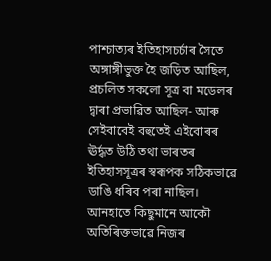পাশ্চাত্যৰ ইতিহাসচৰ্চাৰ সৈতে অঙ্গাঙ্গীভুক্ত হৈ জড়িত আছিল, প্ৰচলিত সকলো সূত্ৰ বা মডেলৰ দ্বাৰা প্ৰভাৱিত আছিল- আৰু সেইবাবেই বহুতেই এইবোৰৰ ঊৰ্দ্ধত উঠি তথা ভাৰতৰ ইতিহাসসূত্ৰৰ স্বৰূপক সঠিকভাৱে ডাঙি ধৰিব পৰা নাছিল। আনহাতে কিছুমানে আকৌ অতিৰিক্তভাৱে নিজৰ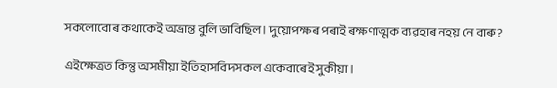সকলোবোৰ কথাকেই অভ্ৰান্ত বুলি ভাবিছিল। দুয়োপক্ষৰ পৰাই ৰক্ষণাত্মক ব্যৱহাৰ নহয় নে বাৰু?

এইক্ষেত্ৰত কিন্তু অসমীয়া ইতিহাসবিদসকল একেবাৰেই সুকীয়া।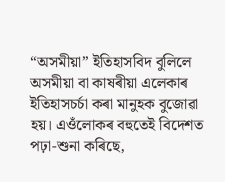“অসমীয়া” ইতিহাসবিদ বুলিলে অসমীয়া বা কাষৰীয়া এলেকাৰ ইতিহাসচৰ্চা কৰা মানুহক বুজোৱা হয়। এওঁলোকৰ বহুতেই বিদেশত পঢ়া-শুনা কৰিছে,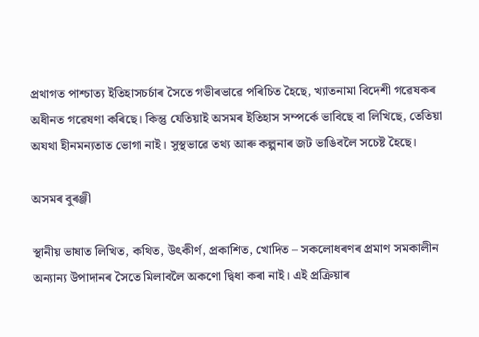প্ৰথাগত পাশ্চাত্য ইতিহাসচৰ্চাৰ সৈতে গভীৰভাৱে পৰিচিত হৈছে, খ্যাতনামা বিদেশী গৱেষকৰ অধীনত গৱেষণা কৰিছে। কিন্তু যেতিয়াই অসমৰ ইতিহাস সম্পৰ্কে ভাবিছে বা লিখিছে, তেতিয়া অযথা হীনমন্যতাত ভোগা নাই। সুস্থভাৱে তথ্য আৰু কল্পনাৰ জট ভাঙিবলৈ সচেষ্ট হৈছে।

অসমৰ বুৰঞ্জী

স্থানীয় ভাষাত লিখিত, কথিত, উৎকীৰ্ণ, প্ৰকাশিত, খোদিত – সকলোধৰণৰ প্ৰমাণ সমকালীন অন্যান্য উপাদানৰ সৈতে মিলাবলৈ অকণো দ্বিধা কৰা নাই। এই প্ৰক্ৰিয়াৰ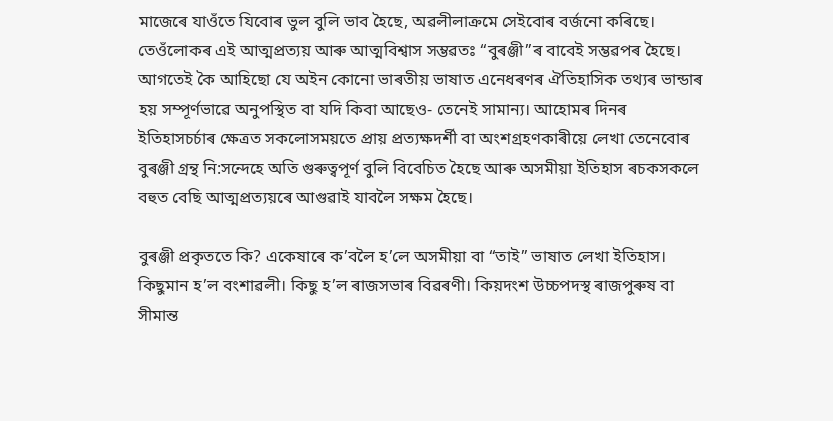মাজেৰে যাওঁতে যিবোৰ ভুল বুলি ভাব হৈছে, অৱলীলাক্ৰমে সেইবোৰ বৰ্জনো কৰিছে। তেওঁলোকৰ এই আত্মপ্ৰত্যয় আৰু আত্মবিশ্বাস সম্ভৱতঃ “বুৰঞ্জী”ৰ বাবেই সম্ভৱপৰ হৈছে। আগতেই কৈ আহিছো যে অইন কোনো ভাৰতীয় ভাষাত এনেধৰণৰ ঐতিহাসিক তথ্যৰ ভান্ডাৰ হয় সম্পূৰ্ণভাৱে অনুপস্থিত বা যদি কিবা আছেও- তেনেই সামান্য। আহোমৰ দিনৰ ইতিহাসচৰ্চাৰ ক্ষেত্ৰত সকলোসময়তে প্ৰায় প্ৰত্যক্ষদৰ্শী বা অংশগ্ৰহণকাৰীয়ে লেখা তেনেবোৰ বুৰঞ্জী গ্ৰন্থ নি:সন্দেহে অতি গুৰুত্বপূৰ্ণ বুলি বিবেচিত হৈছে আৰু অসমীয়া ইতিহাস ৰচকসকলে বহুত বেছি আত্মপ্ৰত্যয়ৰে আগুৱাই যাবলৈ সক্ষম হৈছে।

বুৰঞ্জী প্ৰকৃততে কি? একেষাৰে ক’বলৈ হ’লে অসমীয়া বা “তাই” ভাষাত লেখা ইতিহাস। কিছুমান হ’ল বংশাৱলী। কিছু হ’ল ৰাজসভাৰ বিৱৰণী। কিয়দংশ উচ্চপদস্থ ৰাজপুৰুষ বা সীমান্ত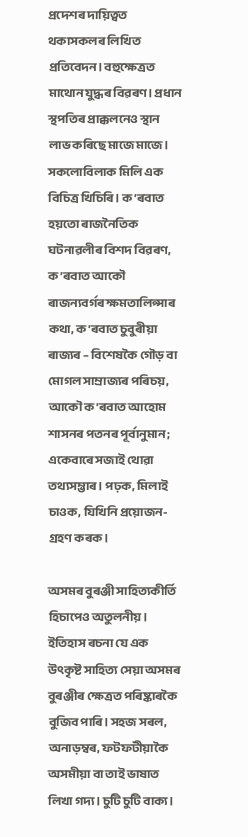প্ৰদেশৰ দায়িত্বত থকাসকলৰ লিখিত প্ৰতিবেদন। বহুক্ষেত্ৰত মাথোন যুদ্ধৰ বিৱৰণ। প্ৰধান স্থপতিৰ প্ৰাক্কলনেও স্থান লাভ কৰিছে মাজে মাজে। সকলোবিলাক মিলি এক বিচিত্ৰ খিচিৰি। ক’ৰবাত হয়তো ৰাজনৈতিক ঘটনাৱলীৰ বিশদ বিৱৰণ, ক’ৰবাত আকৌ ৰাজন্যবৰ্গৰ ক্ষমতালিপ্সাৰ কথা, ক’ৰবাত চুবুৰীয়া ৰাজ্যৰ – বিশেষকৈ গৌড় বা মোগল সাম্ৰাজ্যৰ পৰিচয়, আকৌ ক’ৰবাত আহোম শাসনৰ পতনৰ পূৰ্বানুমান ; একেবাৰে সজাই থোৱা তথ্যসম্ভাৰ। পঢ়ক, মিলাই চাওক, যিখিনি প্ৰয়োজন- গ্ৰহণ কৰক।

অসমৰ বুৰঞ্জী সাহিত্যকীৰ্তি হিচাপেও অতুলনীয়। ইতিহাস ৰচনা যে এক উৎকৃষ্ট সাহিত্য সেয়া অসমৰ বুৰঞ্জীৰ ক্ষেত্ৰত পৰিষ্কাৰকৈ বুজিব পাৰি। সহজ সৰল, অনাড়ম্বৰ, ফটফটীয়াকৈ অসমীয়া বা তাই ভাষাত লিখা গদ্য। চুটি চুটি বাক্য।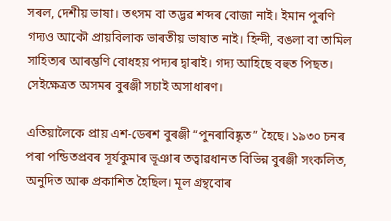সৰল, দেশীয় ভাষা। তৎসম বা তদ্ভৱ শব্দৰ বোজা নাই। ইমান পুৰণি গদ্যও আকৌ প্ৰায়বিলাক ভাৰতীয় ভাষাত নাই। হিন্দী, বঙলা বা তামিল সাহিত্যৰ আৰম্ভণি বোধহয় পদ্যৰ দ্বাৰাই। গদ্য আহিছে বহুত পিছত। সেইক্ষেত্ৰত অসমৰ বুৰঞ্জী সচাই অসাধাৰণ।

এতিয়ালৈকে প্ৰায় এশ-ডেৰশ বুৰঞ্জী “পুনৰাবিষ্কৃত” হৈছে। ১৯৩০ চনৰ পৰা পন্ডিতপ্ৰবৰ সূৰ্যকুমাৰ ভূঞাৰ তত্বাৱধানত বিভিন্ন বুৰঞ্জী সংকলিত, অনুদিত আৰু প্ৰকাশিত হৈছিল। মূল গ্ৰন্থবোৰ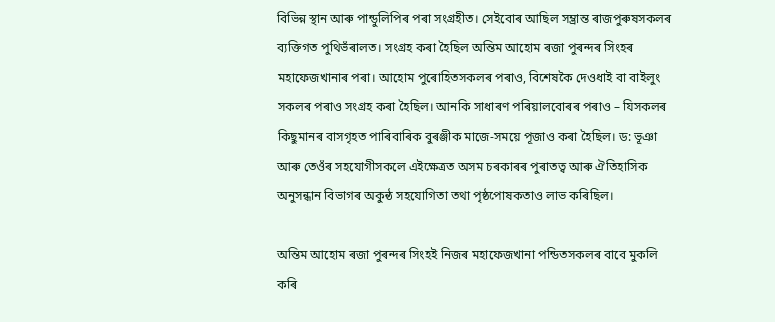বিভিন্ন স্থান আৰু পান্ডুলিপিৰ পৰা সংগ্ৰহীত। সেইবোৰ আছিল সম্ভ্ৰান্ত ৰাজপুৰুষসকলৰ ব্যক্তিগত পুথিভঁৰালত। সংগ্ৰহ কৰা হৈছিল অন্তিম আহোম ৰজা পুৰন্দৰ সিংহৰ মহাফেজখানাৰ পৰা। আহোম পুৰোহিতসকলৰ পৰাও, বিশেষকৈ দেওধাই বা বাইলুং সকলৰ পৰাও সংগ্ৰহ কৰা হৈছিল। আনকি সাধাৰণ পৰিয়ালবোৰৰ পৰাও – যিসকলৰ কিছুমানৰ বাসগৃহত পাৰিবাৰিক বুৰঞ্জীক মাজে-সময়ে পূজাও কৰা হৈছিল। ড: ভূঞা আৰু তেওঁৰ সহযোগীসকলে এইক্ষেত্ৰত অসম চৰকাৰৰ পুৰাতত্ব আৰু ঐতিহাসিক অনুসন্ধান বিভাগৰ অকুন্ঠ সহযোগিতা তথা পৃষ্ঠপোষকতাও লাভ কৰিছিল।

অন্তিম আহোম ৰজা পুৰন্দৰ সিংহই নিজৰ মহাফেজখানা পন্ডিতসকলৰ বাবে মুকলি কৰি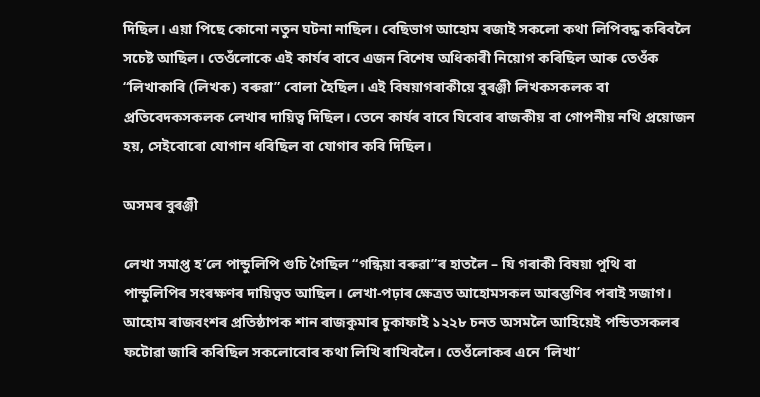দিছিল। এয়া পিছে কোনো নতুন ঘটনা নাছিল। বেছিভাগ আহোম ৰজাই সকলো কথা লিপিবদ্ধ কৰিবলৈ সচেষ্ট আছিল। তেওঁলোকে এই কাৰ্যৰ বাবে এজন বিশেষ অধিকাৰী নিয়োগ কৰিছিল আৰু তেওঁক “লিখাকাৰি (লিখক) বৰুৱা” বোলা হৈছিল। এই বিষয়াগৰাকীয়ে বুৰঞ্জী লিখকসকলক বা প্ৰতিবেদকসকলক লেখাৰ দায়িত্ব দিছিল। তেনে কাৰ্যৰ বাবে যিবোৰ ৰাজকীয় বা গোপনীয় নথি প্ৰয়োজন হয়, সেইবোৰো যোগান ধৰিছিল বা যোগাৰ কৰি দিছিল।

অসমৰ বুৰঞ্জী

লেখা সমাপ্ত হ’লে পান্ডুলিপি গুচি গৈছিল “গন্ধিয়া বৰুৱা”ৰ হাতলৈ – যি গৰাকী বিষয়া পুথি বা পান্ডুলিপিৰ সংৰক্ষণৰ দায়িত্বত আছিল। লেখা-পঢ়াৰ ক্ষেত্ৰত আহোমসকল আৰম্ভণিৰ পৰাই সজাগ। আহোম ৰাজবংশৰ প্ৰতিষ্ঠাপক শান ৰাজকুমাৰ চুকাফাই ১২২৮ চনত অসমলৈ আহিয়েই পন্ডিতসকলৰ ফটোৱা জাৰি কৰিছিল সকলোবোৰ কথা লিখি ৰাখিবলৈ। তেওঁলোকৰ এনে ‘লিখা’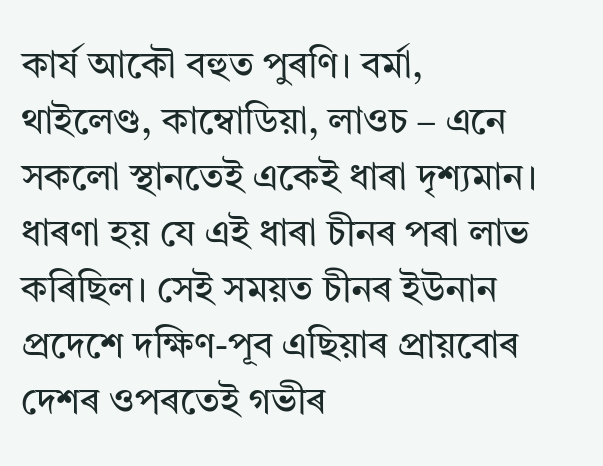কাৰ্য আকৌ বহুত পুৰণি। বৰ্মা, থাইলেণ্ড, কাম্বোডিয়া, লাওচ – এনে সকলো স্থানতেই একেই ধাৰা দৃশ্যমান। ধাৰণা হয় যে এই ধাৰা চীনৰ পৰা লাভ কৰিছিল। সেই সময়ত চীনৰ ইউনান প্ৰদেশে দক্ষিণ-পূব এছিয়াৰ প্ৰায়বোৰ দেশৰ ওপৰতেই গভীৰ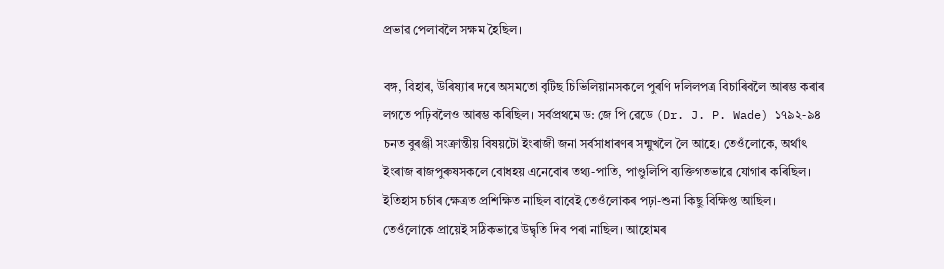প্ৰভাৱ পেলাবলৈ সক্ষম হৈছিল।

বঙ্গ, বিহাৰ, উৰিষ্যাৰ দৰে অসমতো বৃটিছ চিভিলিয়ানসকলে পুৰণি দলিলপত্ৰ বিচাৰিবলৈ আৰম্ভ কৰাৰ লগতে পঢ়িবলৈও আৰম্ভ কৰিছিল। সৰ্বপ্ৰথমে ড: জে পি ৱেডে (Dr. J. P. Wade) ১৭৯২-৯৪ চনত বুৰঞ্জী সংক্ৰান্তীয় বিষয়টো ইংৰাজী জনা সৰ্বসাধাৰণৰ সন্মুখলৈ লৈ আহে। তেওঁলোকে, অৰ্থাৎ ইংৰাজ ৰাজপুৰুষসকলে বোধহয় এনেবোৰ তথ্য-পাতি, পাণ্ডুলিপি ব্যক্তিগতভাৱে যোগাৰ কৰিছিল। ইতিহাস চৰ্চাৰ ক্ষেত্ৰত প্ৰশিক্ষিত নাছিল বাবেই তেওঁলোকৰ পঢ়া-শুনা কিছু বিক্ষিপ্ত আছিল। তেওঁলোকে প্ৰায়েই সঠিকভাৱে উদ্বৃতি দিব পৰা নাছিল। আহোমৰ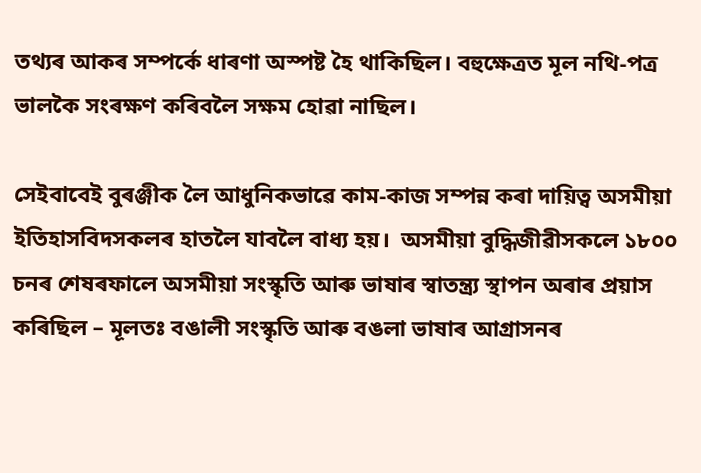তথ্যৰ আকৰ সম্পৰ্কে ধাৰণা অস্পষ্ট হৈ থাকিছিল। বহুক্ষেত্ৰত মূল নথি-পত্ৰ ভালকৈ সংৰক্ষণ কৰিবলৈ সক্ষম হোৱা নাছিল।

সেইবাবেই বুৰঞ্জীক লৈ আধুনিকভাৱে কাম-কাজ সম্পন্ন কৰা দায়িত্ব অসমীয়া ইতিহাসবিদসকলৰ হাতলৈ যাবলৈ বাধ্য হয়।  অসমীয়া বুদ্ধিজীৱীসকলে ১৮০০ চনৰ শেষৰফালে অসমীয়া সংস্কৃতি আৰু ভাষাৰ স্বাতন্ত্ৰ্য স্থাপন অৰাৰ প্ৰয়াস কৰিছিল – মূলতঃ বঙালী সংস্কৃতি আৰু বঙলা ভাষাৰ আগ্ৰাসনৰ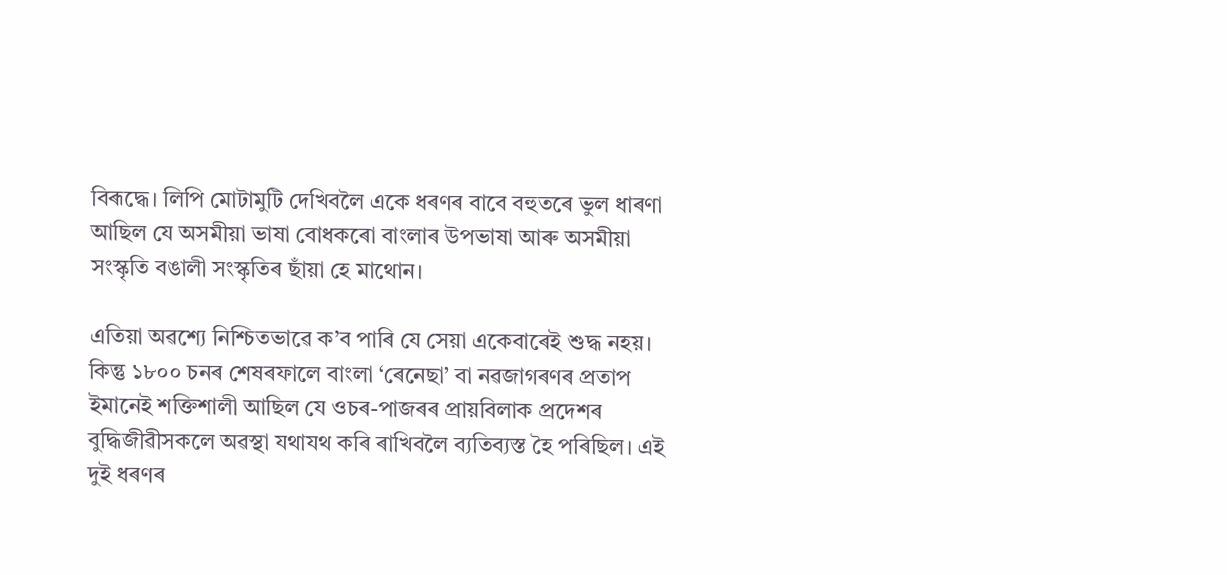বিৰূদ্ধে। লিপি মোটামুটি দেখিবলৈ একে ধৰণৰ বাবে বহুতৰে ভুল ধাৰণা আছিল যে অসমীয়া ভাষা বোধকৰো বাংলাৰ উপভাষা আৰু অসমীয়া সংস্কৃতি বঙালী সংস্কৃতিৰ ছাঁয়া হে মাথোন।

এতিয়া অৱশ্যে নিশ্চিতভাৱে ক’ব পাৰি যে সেয়া একেবাৰেই শুদ্ধ নহয়। কিন্তু ১৮০০ চনৰ শেষৰফালে বাংলা ‘ৰেনেছা’ বা নৱজাগৰণৰ প্ৰতাপ ইমানেই শক্তিশালী আছিল যে ওচৰ-পাজৰৰ প্ৰায়বিলাক প্ৰদেশৰ বুদ্ধিজীৱীসকলে অৱস্থা যথাযথ কৰি ৰাখিবলৈ ব্যতিব্যস্ত হৈ পৰিছিল। এই দুই ধৰণৰ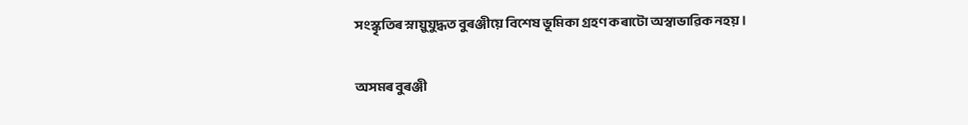সংস্কৃতিৰ স্নায়ুযুদ্ধত বুৰঞ্জীয়ে বিশেষ ভূমিকা গ্ৰহণ কৰাটো অস্বাভাৱিক নহয়।

অসমৰ বুৰঞ্জী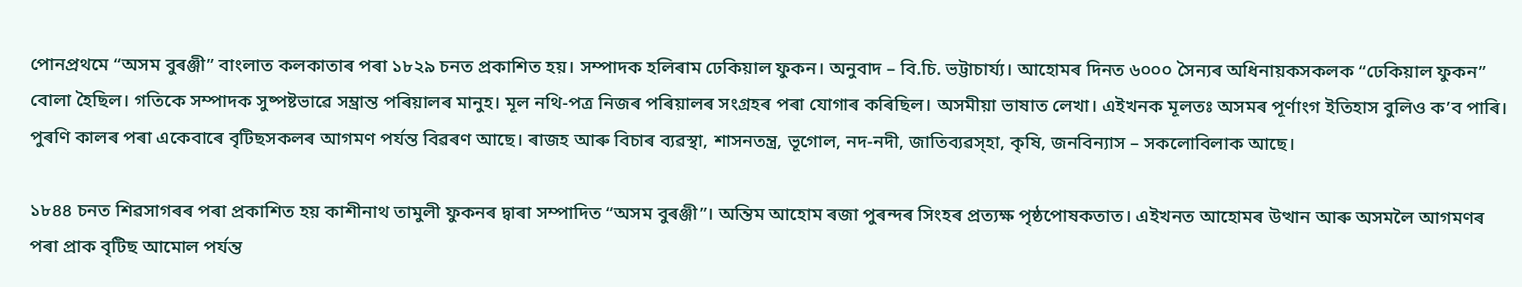পোনপ্ৰথমে “অসম বুৰঞ্জী” বাংলাত কলকাতাৰ পৰা ১৮২৯ চনত প্ৰকাশিত হয়। সম্পাদক হলিৰাম ঢেকিয়াল ফুকন। অনুবাদ – বি.চি. ভট্টাচাৰ্য্য। আহোমৰ দিনত ৬০০০ সৈন্যৰ অধিনায়কসকলক “ঢেকিয়াল ফুকন” বোলা হৈছিল। গতিকে সম্পাদক সুষ্পষ্টভাৱে সম্ভ্ৰান্ত পৰিয়ালৰ মানুহ। মূল নথি-পত্ৰ নিজৰ পৰিয়ালৰ সংগ্ৰহৰ পৰা যোগাৰ কৰিছিল। অসমীয়া ভাষাত লেখা। এইখনক মূলতঃ অসমৰ পূৰ্ণাংগ ইতিহাস বুলিও ক’ব পাৰি। পুৰণি কালৰ পৰা একেবাৰে বৃটিছসকলৰ আগমণ পৰ্যন্ত বিৱৰণ আছে। ৰাজহ আৰু বিচাৰ ব্যৱস্থা, শাসনতন্ত্ৰ, ভূগোল, নদ-নদী, জাতিব্যৱস্হা, কৃষি, জনবিন্যাস – সকলোবিলাক আছে।

১৮৪৪ চনত শিৱসাগৰৰ পৰা প্ৰকাশিত হয় কাশীনাথ তামুলী ফুকনৰ দ্বাৰা সম্পাদিত “অসম বুৰঞ্জী”। অন্তিম আহোম ৰজা পুৰন্দৰ সিংহৰ প্ৰত্যক্ষ পৃষ্ঠপোষকতাত। এইখনত আহোমৰ উত্থান আৰু অসমলৈ আগমণৰ পৰা প্ৰাক বৃটিছ আমোল পৰ্যন্ত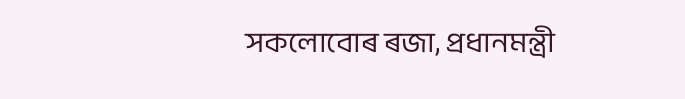সকলোবোৰ ৰজা, প্ৰধানমন্ত্ৰী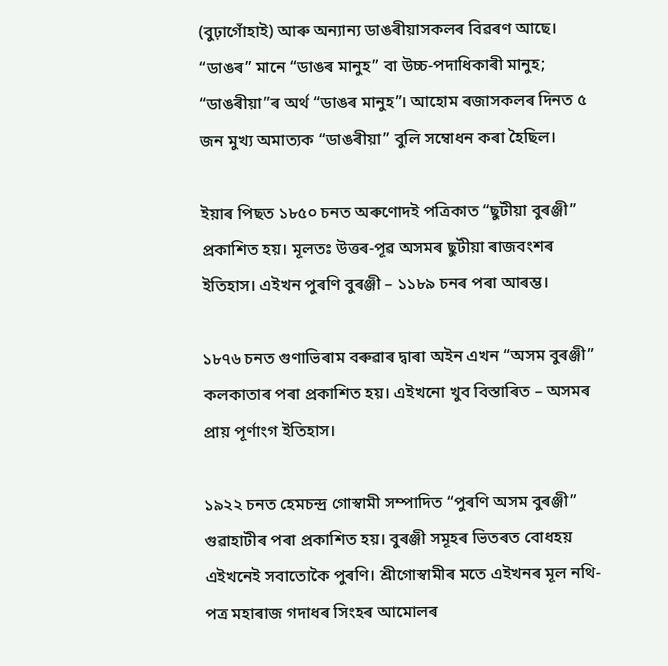(বুঢ়াগোঁহাই) আৰু অন্যান্য ডাঙৰীয়াসকলৰ বিৱৰণ আছে। “ডাঙৰ” মানে “ডাঙৰ মানুহ” বা উচ্চ-পদাধিকাৰী মানুহ; “ডাঙৰীয়া”ৰ অৰ্থ “ডাঙৰ মানুহ”। আহোম ৰজাসকলৰ দিনত ৫ জন মুখ্য অমাত্যক “ডাঙৰীয়া” বুলি সম্বোধন কৰা হৈছিল।

ইয়াৰ পিছত ১৮৫০ চনত অৰুণোদই পত্ৰিকাত “ছুটীয়া বুৰঞ্জী” প্ৰকাশিত হয়। মূলতঃ উত্তৰ-পূৱ অসমৰ ছুটীয়া ৰাজবংশৰ ইতিহাস। এইখন পুৰণি বুৰঞ্জী – ১১৮৯ চনৰ পৰা আৰম্ভ।

১৮৭৬ চনত গুণাভিৰাম বৰুৱাৰ দ্বাৰা অইন এখন “অসম বুৰঞ্জী” কলকাতাৰ পৰা প্ৰকাশিত হয়। এইখনো খুব বিস্তাৰিত – অসমৰ প্ৰায় পূৰ্ণাংগ ইতিহাস।

১৯২২ চনত হেমচন্দ্ৰ গোস্বামী সম্পাদিত “পুৰণি অসম বুৰঞ্জী” গুৱাহাটীৰ পৰা প্ৰকাশিত হয়। বুৰঞ্জী সমূহৰ ভিতৰত বোধহয় এইখনেই সবাতোকৈ পুৰণি। শ্ৰীগোস্বামীৰ মতে এইখনৰ মূল নথি-পত্ৰ মহাৰাজ গদাধৰ সিংহৰ আমোলৰ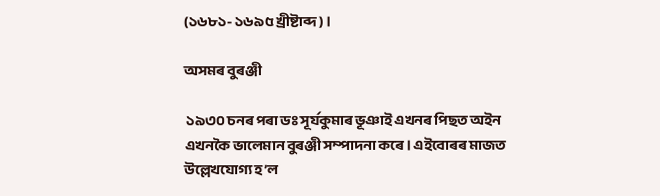(১৬৮১- ১৬৯৫ খ্ৰীষ্টাব্দ )।

অসমৰ বুৰঞ্জী

 ১৯৩০ চনৰ পৰা ডঃ সূৰ্যকুমাৰ ভূঞাই এখনৰ পিছত অইন এখনকৈ ভালেমান বুৰঞ্জী সম্পাদনা কৰে। এইবোৰৰ মাজত উল্লেখযোগ্য হ’ল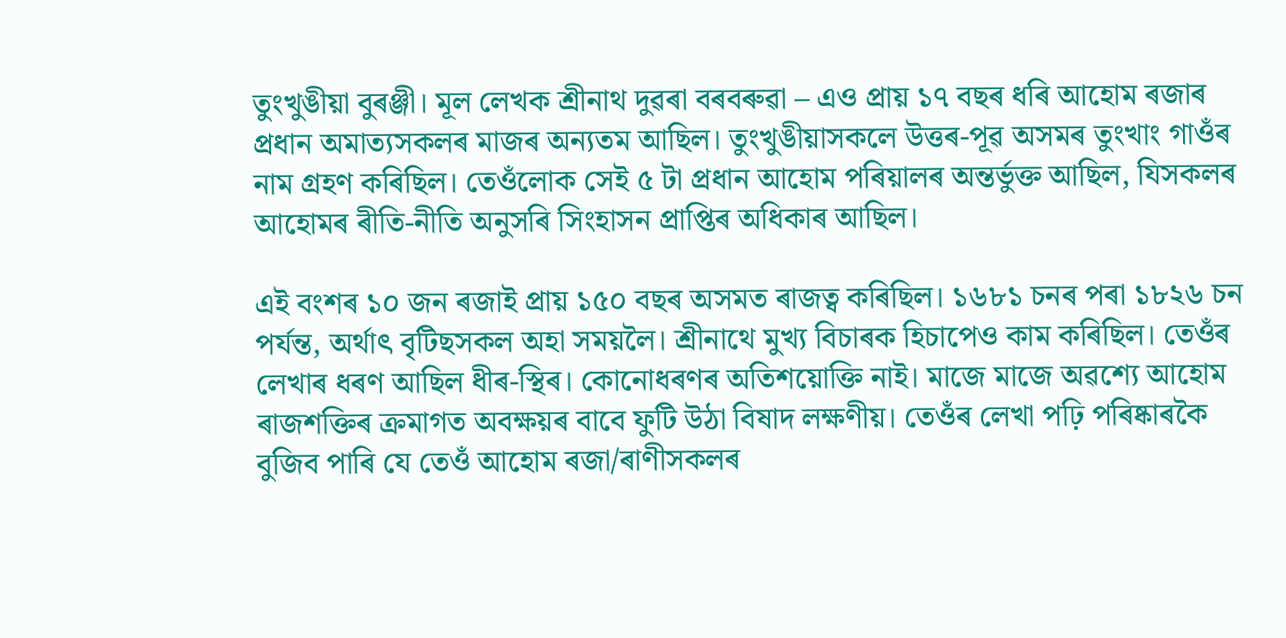তুংখুঙীয়া বুৰঞ্জী। মূল লেখক শ্ৰীনাথ দুৱৰা বৰবৰুৱা – এও প্ৰায় ১৭ বছৰ ধৰি আহোম ৰজাৰ প্ৰধান অমাত্যসকলৰ মাজৰ অন্যতম আছিল। তুংখুঙীয়াসকলে উত্তৰ-পূৱ অসমৰ তুংখাং গাওঁৰ নাম গ্ৰহণ কৰিছিল। তেওঁলোক সেই ৫ টা প্ৰধান আহোম পৰিয়ালৰ অন্তৰ্ভুক্ত আছিল, যিসকলৰ আহোমৰ ৰীতি-নীতি অনুসৰি সিংহাসন প্ৰাপ্তিৰ অধিকাৰ আছিল।

এই বংশৰ ১০ জন ৰজাই প্ৰায় ১৫০ বছৰ অসমত ৰাজত্ব কৰিছিল। ১৬৮১ চনৰ পৰা ১৮২৬ চন পৰ্যন্ত, অৰ্থাৎ বৃটিছসকল অহা সময়লৈ। শ্ৰীনাথে মুখ্য বিচাৰক হিচাপেও কাম কৰিছিল। তেওঁৰ লেখাৰ ধৰণ আছিল ধীৰ-স্থিৰ। কোনোধৰণৰ অতিশয়োক্তি নাই। মাজে মাজে অৱশ্যে আহোম ৰাজশক্তিৰ ক্ৰমাগত অবক্ষয়ৰ বাবে ফুটি উঠা বিষাদ লক্ষণীয়। তেওঁৰ লেখা পঢ়ি পৰিষ্কাৰকৈ বুজিব পাৰি যে তেওঁ আহোম ৰজা/ৰাণীসকলৰ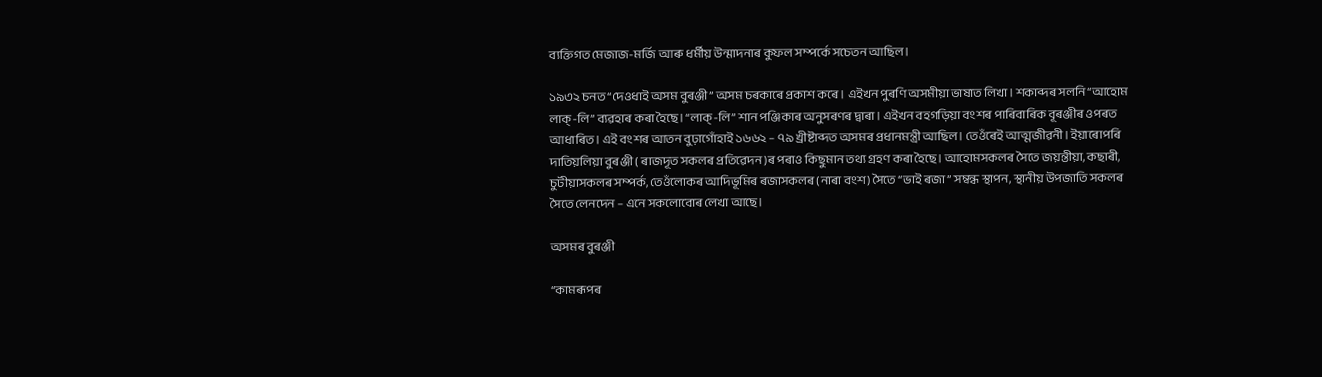ব্যক্তিগত মেজাজ-মৰ্জি আৰু ধৰ্মীয় উন্মাদনাৰ কুফল সম্পৰ্কে সচেতন আছিল।

১৯৩২ চনত “দেওধাই অসম বুৰঞ্জী” অসম চৰকাৰে প্ৰকাশ কৰে। এইখন পুৰণি অসমীয়া ভাষাত লিখা। শকাব্দৰ সলনি “আহোম লাক্-লি” ব্যৱহাৰ কৰা হৈছে। “লাক্-লি” শান পঞ্জিকাৰ অনুসৰণৰ দ্বাৰা। এইখন বহগড়িয়া বংশৰ পাৰিবাৰিক বূৰঞ্জীৰ ওপৰত আধাৰিত। এই বংশৰ আতন বুঢ়াগোঁহাই ১৬৬২ – ৭৯ খ্ৰীষ্টাব্দত অসমৰ প্ৰধানমন্ত্ৰী আছিল। তেওঁৰেই আত্মজীৱনী। ইয়াৰোপৰি দাতিয়লিয়া বুৰঞ্জী ( ৰাজদূত সকলৰ প্ৰতিৱেদন)ৰ পৰাও কিছুমান তথ্য গ্ৰহণ কৰা হৈছে। আহোমসকলৰ সৈতে জয়ন্তীয়া, কছাৰী, চুটীয়াসকলৰ সম্পৰ্ক, তেওঁলোকৰ আদিভূমিৰ ৰজাসকলৰ (নাৰা বংশ) সৈতে “ভাই ৰজা” সম্বন্ধ স্থাপন, স্থানীয় উপজাতি সকলৰ সৈতে লেনদেন – এনে সকলোবোৰ লেখা আছে।

অসমৰ বুৰঞ্জী

“কামৰূপৰ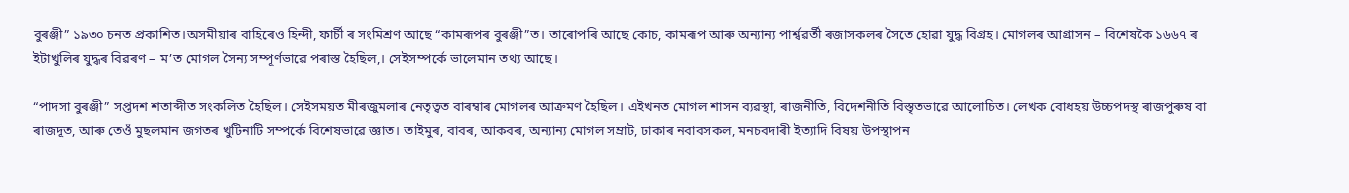বুৰঞ্জী” ১৯৩০ চনত প্ৰকাশিত।অসমীয়াৰ বাহিৰেও হিন্দী, ফাৰ্চী ৰ সংমিশ্ৰণ আছে “কামৰূপৰ বুৰঞ্জী”ত। তাৰোপৰি আছে কোচ, কামৰূপ আৰু অন্যান্য পাৰ্শ্বৱৰ্তী ৰজাসকলৰ সৈতে হোৱা যুদ্ধ বিগ্ৰহ। মোগলৰ আগ্ৰাসন – বিশেষকৈ ১৬৬৭ ৰ ইটাখুলিৰ যুদ্ধৰ বিৱৰণ – ম’ত মোগল সৈন্য সম্পূৰ্ণভাৱে পৰাস্ত হৈছিল,। সেইসম্পৰ্কে ভালেমান তথ্য আছে।

“পাদসা বুৰঞ্জী” সপ্তদশ শতাব্দীত সংকলিত হৈছিল। সেইসময়ত মীৰজুমলাৰ নেতৃত্বত বাৰম্বাৰ মোগলৰ আক্ৰমণ হৈছিল। এইখনত মোগল শাসন ব্যৱস্থা, ৰাজনীতি, বিদেশনীতি বিস্তৃতভাৱে আলোচিত। লেখক বোধহয় উচ্চপদস্থ ৰাজপুৰুষ বা ৰাজদূত, আৰু তেওঁ মুছলমান জগতৰ খুটিনাটি সম্পৰ্কে বিশেষভাৱে জ্ঞাত। তাইমুৰ, বাবৰ, আকবৰ, অন্যান্য মোগল সম্ৰাট, ঢাকাৰ নবাবসকল, মনচবদাৰী ইত্যাদি বিষয় উপস্থাপন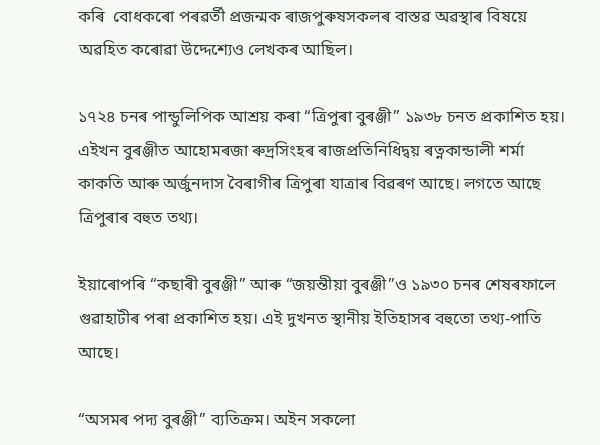কৰি  বোধকৰো পৰৱৰ্তী প্ৰজন্মক ৰাজপুৰুষসকলৰ বাস্তৱ অৱস্থাৰ বিষয়ে অৱহিত কৰোৱা উদ্দেশ্যেও লেখকৰ আছিল।

১৭২৪ চনৰ পান্ডুলিপিক আশ্ৰয় কৰা “ত্ৰিপুৰা বুৰঞ্জী” ১৯৩৮ চনত প্ৰকাশিত হয়। এইখন বুৰঞ্জীত আহোমৰজা ৰুদ্ৰসিংহৰ ৰাজপ্ৰতিনিধিদ্বয় ৰত্নকান্ডালী শৰ্মা কাকতি আৰু অৰ্জুনদাস বৈৰাগীৰ ত্ৰিপুৰা যাত্ৰাৰ বিৱৰণ আছে। লগতে আছে ত্ৰিপুৰাৰ বহুত তথ্য।

ইয়াৰোপৰি “কছাৰী বুৰঞ্জী” আৰু “জয়ন্তীয়া বুৰঞ্জী”ও ১৯৩০ চনৰ শেষৰফালে গুৱাহাটীৰ পৰা প্ৰকাশিত হয়। এই দুখনত স্থানীয় ইতিহাসৰ বহুতো তথ্য-পাতি আছে।

“অসমৰ পদ্য বুৰঞ্জী” ব্যতিক্ৰম। অইন সকলো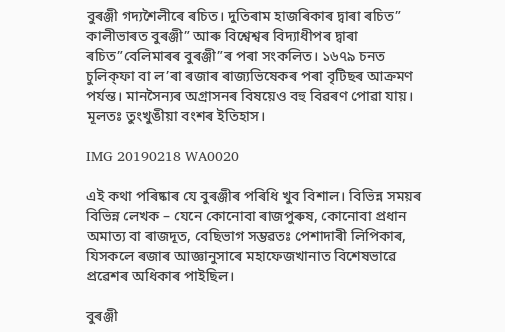বুৰঞ্জী গদ্যশৈলীৰে ৰচিত। দুতিৰাম হাজৰিকাৰ দ্বাৰা ৰচিত” কালীভাৰত বুৰঞ্জী” আৰু বিশ্বেশ্বৰ বিদ্যাধীপৰ দ্বাৰা ৰচিত”বেলিমাৰৰ বুৰঞ্জী”ৰ পৰা সংকলিত। ১৬৭৯ চনত চুলিক্ফা বা ল’ৰা ৰজাৰ ৰাজ্যভিষেকৰ পৰা বৃটিছৰ আক্ৰমণ পৰ্যন্ত। মানসৈন্যৰ অগ্ৰাসনৰ বিষয়েও বহু বিৱৰণ পোৱা যায়। মূলতঃ তুংখুঙীয়া বংশৰ ইতিহাস।

IMG 20190218 WA0020

এই কথা পৰিষ্কাৰ যে বুৰঞ্জীৰ পৰিধি খুব বিশাল। বিভিন্ন সময়ৰ বিভিন্ন লেখক – যেনে কোনোবা ৰাজপুৰুষ, কোনোবা প্ৰধান অমাত্য বা ৰাজদূত, বেছিভাগ সম্ভৱতঃ পেশাদাৰী লিপিকাৰ, যিসকলে ৰজাৰ আজ্ঞানুসাৰে মহাফেজখানাত বিশেষভাৱে প্ৰৱেশৰ অধিকাৰ পাইছিল।

বুৰঞ্জী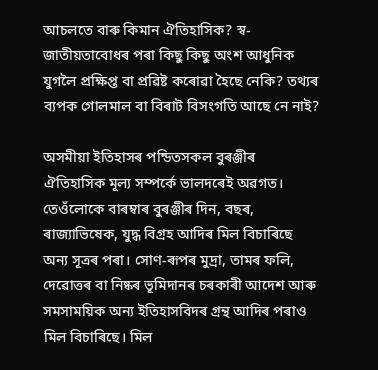আচলতে বাৰু কিমান ঐতিহাসিক? স্ব-জাতীয়তাবোধৰ পৰা কিছু কিছু অংশ আধুনিক যুগলৈ প্ৰক্ষিপ্ত বা প্ৰৱিষ্ট কৰোৱা হৈছে নেকি? তথ্যৰ ব্যপক গোলমাল বা বিৰাট বিসংগতি আছে নে নাই?

অসমীয়া ইতিহাসৰ পন্ডিতসকল বুৰঞ্জীৰ ঐতিহাসিক মূল্য সম্পৰ্কে ভালদৰেই অৱগত। তেওঁলোকে বাৰম্বাৰ বুৰঞ্জীৰ দিন, বছৰ, ৰাজ্যাভিষেক, যুদ্ধ বিগ্ৰহ আদিৰ মিল বিচাৰিছে অন্য সূত্ৰৰ পৰা। সোণ-ৰূপৰ মুদ্ৰা, তামৰ ফলি, দেৱোত্তৰ বা নিষ্কৰ ভূমিদানৰ চৰকাৰী আদেশ আৰু সমসাময়িক অন্য ইতিহাসবিদৰ গ্ৰন্থ আদিৰ পৰাও মিল বিচাৰিছে। মিল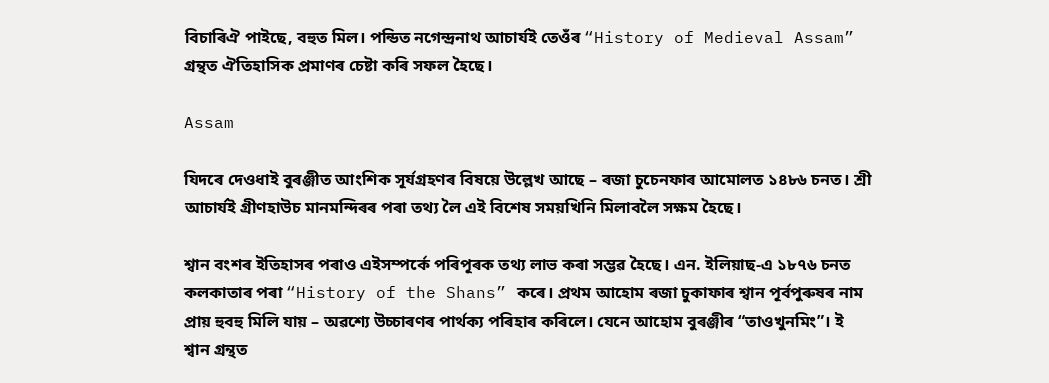বিচাৰিঐ পাইছে, বহুত মিল। পন্ডিত নগেন্দ্ৰনাথ আচাৰ্যই তেওঁৰ “History of Medieval Assam” গ্ৰন্থত ঐতিহাসিক প্ৰমাণৰ চেষ্টা কৰি সফল হৈছে।

Assam

যিদৰে দেওধাই বুৰঞ্জীত আংশিক সূৰ্যগ্ৰহণৰ বিষয়ে উল্লেখ আছে – ৰজা চুচেনফাৰ আমোলত ১৪৮৬ চনত। শ্ৰী আচাৰ্যই গ্ৰীণহাউচ মানমন্দিৰৰ পৰা তথ্য লৈ এই বিশেষ সময়খিনি মিলাবলৈ সক্ষম হৈছে।

শ্বান বংশৰ ইতিহাসৰ পৰাও এইসম্পৰ্কে পৰিপূৰক তথ্য লাভ কৰা সম্ভৱ হৈছে। এন. ইলিয়াছ-এ ১৮৭৬ চনত কলকাতাৰ পৰা “History of the Shans” কৰে। প্ৰথম আহোম ৰজা চুকাফাৰ শ্বান পূৰ্বপুৰুষৰ নাম প্ৰায় হুবহু মিলি যায় – অৱশ্যে উচ্চাৰণৰ পাৰ্থক্য পৰিহাৰ কৰিলে। যেনে আহোম বুৰঞ্জীৰ “তাওখুনমিং”। ই শ্বান গ্ৰন্থত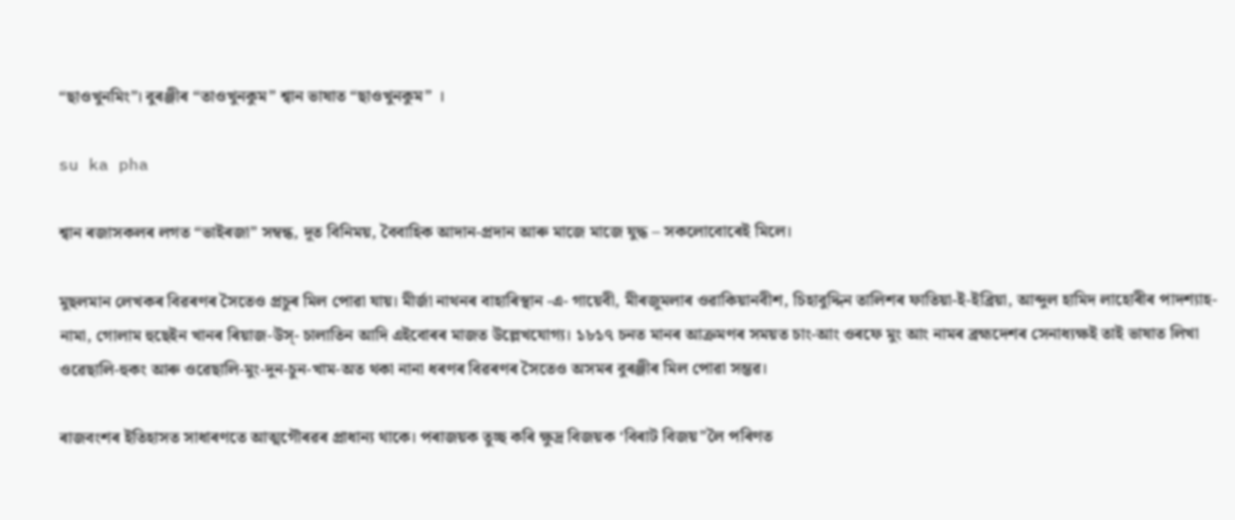“ছাওখুনমিং”। বুৰঞ্জীৰ “তাওখুনকুম” শ্বান ভাষাত “ছাওখুনকুম” ।

su ka pha

শ্বান ৰজাসকলৰ লগত “ভাইৰজা” সম্বন্ধ, দূত বিনিময়, বৈবাহিক আদান-প্ৰদান আৰু মাজে মাজে যুদ্ধ – সকলোবোৰেই মিলে।

মুছলমান লেখকৰ বিৱৰণৰ সৈতেও প্ৰচুৰ মিল পোৱা যায়। মীৰ্জা নাথনৰ বাহাৰিস্থান -এ- গায়েবী, মীৰজুমলাৰ ওৱাকিয়ানবীশ, চিহাবুদ্দিন তালিশৰ ফাতিয়া-ই-ইব্ৰিয়া, আব্দুল হামিদ লাহোৰীৰ পাদশ্যাহ-নামা, গোলাম হুছেইন খানৰ ৰিয়াজ-উস্- চালাতিন আদি এইবোৰৰ মাজত উল্লেখযোগ্য। ১৮১৭ চনত মানৰ আক্ৰমণৰ সময়ত চাং-আং ওৰফে মুং আং নামৰ ব্ৰহ্মদেশৰ সেনাধ্যক্ষই তাই ভাষাত লিখা ওৱেছালি-হুকং আৰু ওৱেছালি-মুং-দুন-চুন-খাম-অত থকা নানা ধৰণৰ বিৱৰণৰ সৈতেও অসমৰ বুৰঞ্জীৰ মিল পোৱা সম্ভৱ।

ৰাজবংশৰ ইতিহাসত সাধাৰণতে আত্মগৌৰৱৰ প্ৰাধান্য থাকে। পৰাজয়ক তুচ্ছ কৰি ক্ষুদ্ৰ বিজয়ক ‘বিৰাট বিজয়”লৈ পৰিণত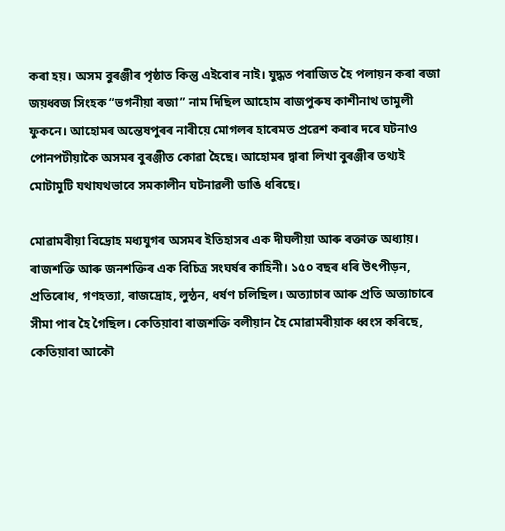কৰা হয়। অসম বুৰঞ্জীৰ পৃষ্ঠাত কিন্তু এইবোৰ নাই। যুদ্ধত পৰাজিত হৈ পলায়ন কৰা ৰজা জয়ধ্বজ সিংহক “ভগনীয়া ৰজা” নাম দিছিল আহোম ৰাজপুৰুষ কাশীনাথ তামুলী ফুকনে। আহোমৰ অন্তেষপুৰৰ নাৰীয়ে মোগলৰ হাৰেমত প্ৰৱেশ কৰাৰ দৰে ঘটনাও পোনপটীয়াকৈ অসমৰ বুৰঞ্জীত কোৱা হৈছে। আহোমৰ দ্বাৰা লিখা বুৰঞ্জীৰ তথ্যই মোটামুটি যথাযথভাবে সমকালীন ঘটনাৱলী ডাঙি ধৰিছে।

মোৱামৰীয়া বিদ্ৰোহ মধ্যযুগৰ অসমৰ ইতিহাসৰ এক দীঘলীয়া আৰু ৰক্তাক্ত অধ্যায়। ৰাজশক্তি আৰু জনশক্তিৰ এক বিচিত্ৰ সংঘৰ্ষৰ কাহিনী। ১৫০ বছৰ ধৰি উৎপীড়ন, প্ৰতিৰোধ, গণহত্যা, ৰাজদ্ৰোহ, লুন্ঠন, ধৰ্ষণ চলিছিল। অত্যাচাৰ আৰু প্ৰতি অত্যাচাৰে সীমা পাৰ হৈ গৈছিল। কেতিয়াবা ৰাজশক্তি বলীয়ান হৈ মোৱামৰীয়াক ধ্বংস কৰিছে, কেতিয়াবা আকৌ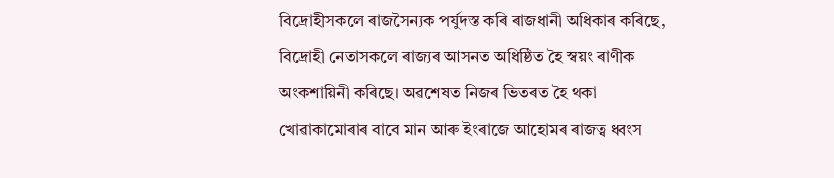বিদ্ৰোহীসকলে ৰাজসৈন্যক পৰ্যুদস্ত কৰি ৰাজধানী অধিকাৰ কৰিছে, বিদ্ৰোহী নেতাসকলে ৰাজ্যৰ আসনত অধিষ্ঠিত হৈ স্বয়ং ৰাণীক অংকশায়িনী কৰিছে। অৱশেষত নিজৰ ভিতৰত হৈ থকা খোৱাকামোৰাৰ বাবে মান আৰু ইংৰাজে আহোমৰ ৰাজত্ব ধ্বংস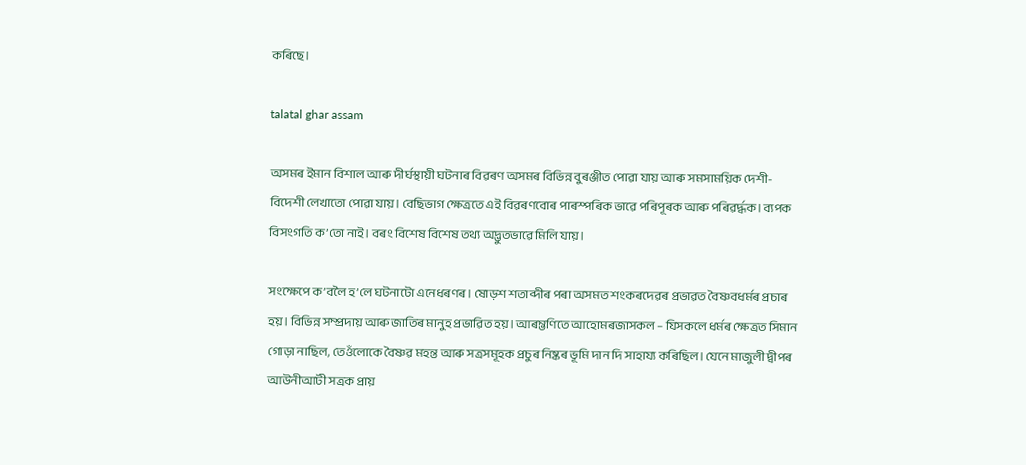কৰিছে।

talatal ghar assam

অসমৰ ইমান বিশাল আৰু দীৰ্ঘস্থায়ী ঘটনাৰ বিৱৰণ অসমৰ বিভিন্ন বুৰঞ্জীত পোৱা যায় আৰু সমসাময়িক দেশী-বিদেশী লেখাতো পোৱা যায়। বেছিভাগ ক্ষেত্ৰতে এই বিৱৰণবোৰ পাৰস্পৰিক ভাৱে পৰিপূৰক আৰু পৰিৱৰ্দ্ধক। ব্যপক বিসংগতি ক’তো নাই। বৰং বিশেষ বিশেষ তথ্য অদ্ভুতভাৱে মিলি যায়।

সংক্ষেপে ক’বলৈ হ’লে ঘটনাটো এনেধৰণৰ। ষোড়শ শতাব্দীৰ পৰা অসমত শংকৰদেৱৰ প্ৰভাৱত বৈষ্ণবধৰ্মৰ প্ৰচাৰ হয়। বিভিন্ন সম্প্ৰদায় আৰু জাতিৰ মানুহ প্ৰভাৱিত হয়। আৰম্ভণিতে আহোমৰজাসকল – যিসকলে ধৰ্মৰ ক্ষেত্ৰত সিমান গোড়া নাছিল, তেওঁলোকে বৈষ্ণৱ মহন্ত আৰু সত্ৰসমূহক প্ৰচুৰ নিষ্কৰ ভূমি দান দি সাহায্য কৰিছিল। যেনে মাজুলী দ্বীপৰ আউনীআটী সত্ৰক প্ৰায়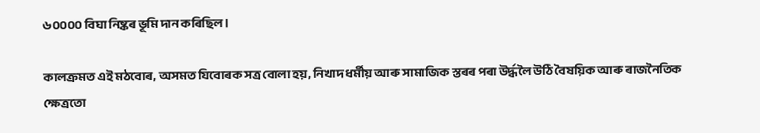৬০০০০ বিঘা নিষ্কৰ ভূমি দান কৰিছিল।

কালক্ৰমত এই মঠবোৰ, অসমত যিবোৰক সত্ৰ বোলা হয়, নিখাদ ধৰ্মীয় আৰু সামাজিক স্তৰৰ পৰা উৰ্দ্ধলৈ উঠি বৈষয়িক আৰু ৰাজনৈতিক ক্ষেত্ৰতো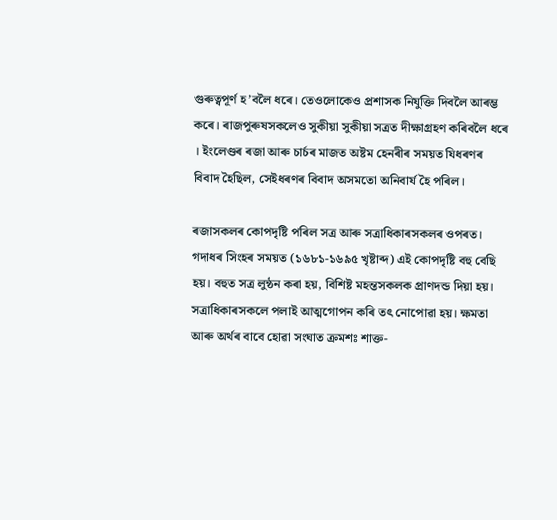গুৰুত্বপূৰ্ণ হ’বলৈ ধৰে। তেওলোকেও প্ৰশাসক নিযুক্তি দিবলৈ আৰম্ভ কৰে। ৰাজপুৰুষসকলেও সুকীয়া সুকীয়া সত্ৰত দীক্ষাগ্ৰহণ কৰিবলৈ ধৰে । ইংলেণ্ডৰ ৰজা আৰু চাৰ্চৰ মাজত অষ্টম হেনৰীৰ সময়ত যিধৰণৰ বিবাদ হৈছিল, সেইধৰণৰ বিবাদ অসমতো অনিবাৰ্য হৈ পৰিল।

ৰজাসকলৰ কোপদৃষ্টি পৰিল সত্ৰ আৰু সত্ৰাধিকাৰসকলৰ ওপৰত। গদাধৰ সিংহৰ সময়ত (১৬৮১-১৬৯৫ খৃষ্টাব্দ) এই কোপদৃষ্টি বহু বেছি হয়। বহুত সত্ৰ লুন্ঠন কৰা হয়, বিশিষ্ট মহন্তসকলক প্ৰাণদন্ড দিয়া হয়। সত্ৰাধিকাৰসকলে পলাই আত্মগোপন কৰি তৎ নোপোৱা হয়। ক্ষমতা আৰু অৰ্থৰ বাবে হোৱা সংঘাত ক্ৰমশঃ শাক্ত-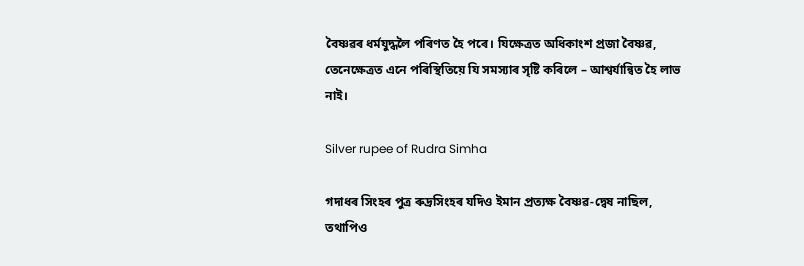বৈষ্ণৱৰ ধৰ্মযুদ্ধলৈ পৰিণত হৈ পৰে। যিক্ষেত্ৰত অধিকাংশ প্ৰজা বৈষ্ণৱ, তেনেক্ষেত্ৰত এনে পৰিস্থিতিয়ে যি সমস্যাৰ সৃষ্টি কৰিলে – আশ্বৰ্যান্বিত হৈ লাভ নাই।

Silver rupee of Rudra Simha

গদাধৰ সিংহৰ পুত্ৰ ৰুদ্ৰসিংহৰ যদিও ইমান প্ৰত্যক্ষ বৈষ্ণৱ-দ্বেষ নাছিল, তথাপিও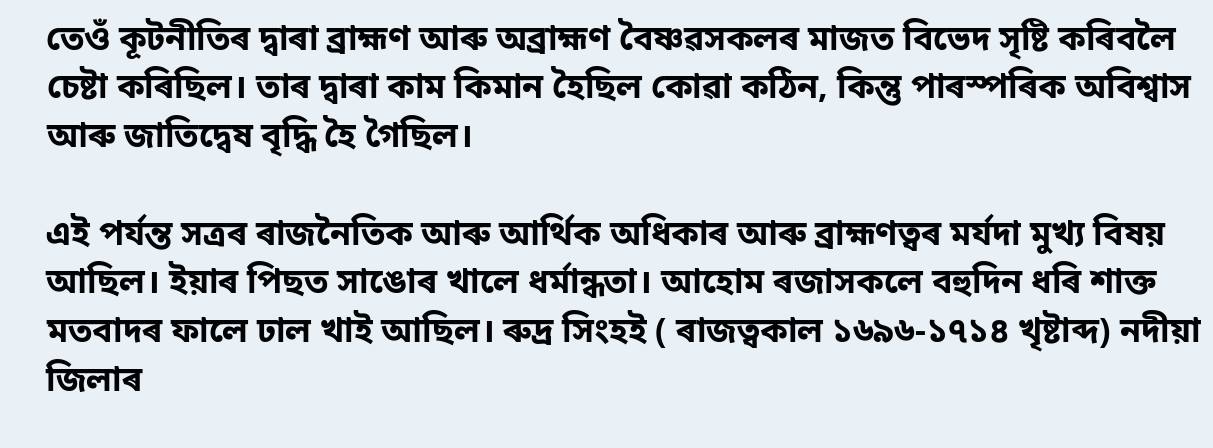তেওঁ কূটনীতিৰ দ্বাৰা ব্ৰাহ্মণ আৰু অব্ৰাহ্মণ বৈষ্ণৱসকলৰ মাজত বিভেদ সৃষ্টি কৰিবলৈ চেষ্টা কৰিছিল। তাৰ দ্বাৰা কাম কিমান হৈছিল কোৱা কঠিন, কিন্তু পাৰস্পৰিক অবিশ্বাস আৰু জাতিদ্বেষ বৃদ্ধি হৈ গৈছিল।

এই পৰ্যন্ত সত্ৰৰ ৰাজনৈতিক আৰু আৰ্থিক অধিকাৰ আৰু ব্ৰাহ্মণত্বৰ মৰ্যদা মুখ্য বিষয় আছিল। ইয়াৰ পিছত সাঙোৰ খালে ধৰ্মান্ধতা। আহোম ৰজাসকলে বহুদিন ধৰি শাক্ত মতবাদৰ ফালে ঢাল খাই আছিল। ৰুদ্ৰ সিংহই ( ৰাজত্বকাল ১৬৯৬-১৭১৪ খৃষ্টাব্দ) নদীয়া জিলাৰ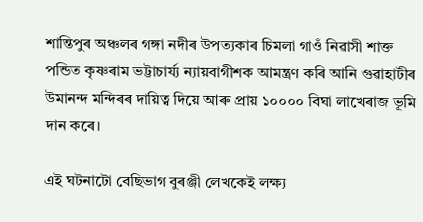শান্তিপুৰ অঞ্চলৰ গঙ্গা নদীৰ উপত্যকাৰ চিমলা গাওঁ নিৱাসী শাক্ত পন্ডিত কৃষ্ণৰাম ভট্টাচাৰ্য্য ন্যায়বাগীশক আমন্ত্ৰণ কৰি আনি গুৱাহাটীৰ উমানন্দ মন্দিৰৰ দায়িত্ব দিয়ে আৰু প্ৰায় ১০০০০ বিঘা লাখেৰাজ ভূমি দান কৰে।

এই ঘটনাটো বেছিভাগ বুৰঞ্জী লেখকেই লক্ষ্য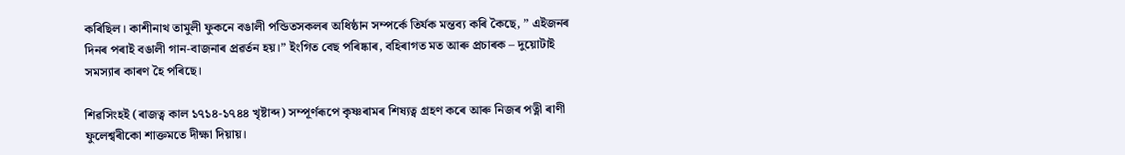কৰিছিল। কাশীনাথ তামুলী ফুকনে বঙালী পন্ডিতসকলৰ অধিষ্ঠান সম্পৰ্কে তিৰ্যক মন্তব্য কৰি কৈছে, ” এইজনৰ দিনৰ পৰাই বঙালী গান-বাজনাৰ প্ৰৱৰ্তন হয়।” ইংগিত বেছ পৰিষ্কাৰ, বহিৰাগত মত আৰু প্ৰচাৰক – দুয়োটাই সমস্যাৰ কাৰণ হৈ পৰিছে।

শিৱসিংহই (ৰাজত্ব কাল ১৭১৪-১৭৪৪ খৃষ্টাব্দ) সম্পূৰ্ণৰূপে কৃষ্ণৰামৰ শিষ্যত্ব গ্ৰহণ কৰে আৰু নিজৰ পত্নী ৰাণী ফুলেশ্বৰীকো শাক্তমতে দীক্ষা দিয়ায়।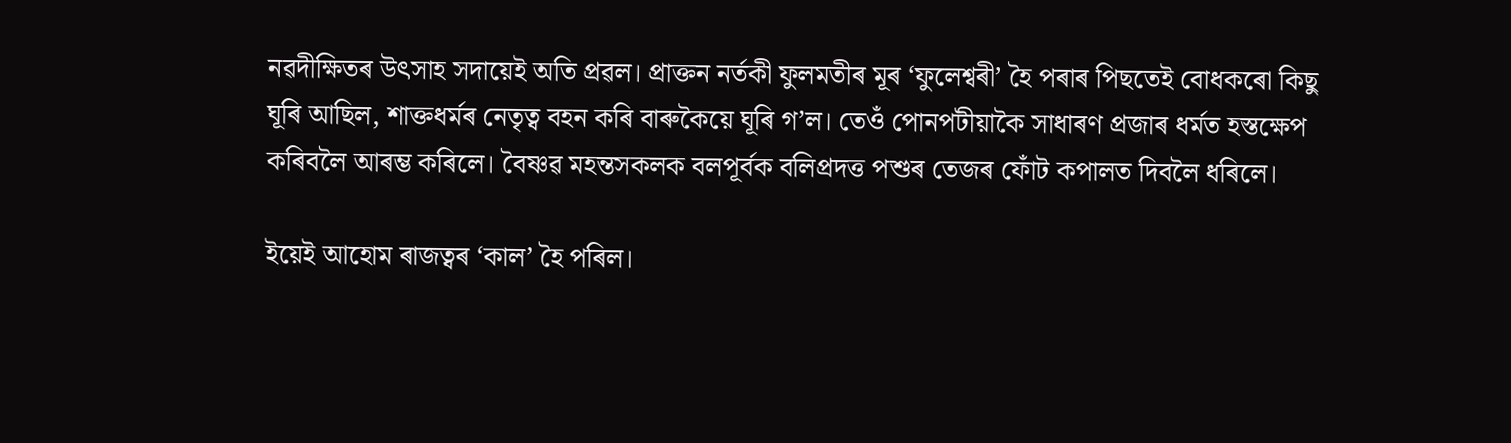নৱদীক্ষিতৰ উৎসাহ সদায়েই অতি প্ৰৱল। প্ৰাক্তন নৰ্তকী ফুলমতীৰ মূৰ ‘ফুলেশ্বৰী’ হৈ পৰাৰ পিছতেই বোধকৰো কিছু ঘূৰি আছিল, শাক্তধৰ্মৰ নেতৃত্ব বহন কৰি বাৰুকৈয়ে ঘূৰি গ’ল। তেওঁ পোনপটীয়াকৈ সাধাৰণ প্ৰজাৰ ধৰ্মত হস্তক্ষেপ কৰিবলৈ আৰম্ভ কৰিলে। বৈষ্ণৱ মহন্তসকলক বলপূৰ্বক বলিপ্ৰদত্ত পশুৰ তেজৰ ফোঁট কপালত দিবলৈ ধৰিলে।

ইয়েই আহোম ৰাজত্বৰ ‘কাল’ হৈ পৰিল।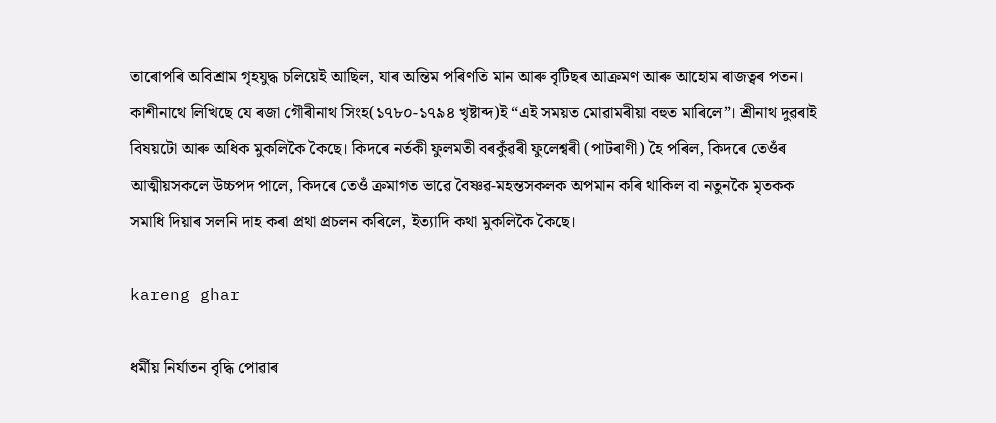তাৰোপৰি অবিশ্ৰাম গৃহযুদ্ধ চলিয়েই আছিল, যাৰ অন্তিম পৰিণতি মান আৰু বৃটিছৰ আক্ৰমণ আৰু আহোম ৰাজত্বৰ পতন। কাশীনাথে লিখিছে যে ৰজা গৌৰীনাথ সিংহ(১৭৮০-১৭৯৪ খৃষ্টাব্দ)ই “এই সময়ত মোৱামৰীয়া বহুত মাৰিলে”। শ্ৰীনাথ দুৱৰাই বিষয়টো আৰু অধিক মুকলিকৈ কৈছে। কিদৰে নৰ্তকী ফুলমতী বৰকুঁৱৰী ফুলেশ্বৰী (পাটৰাণী) হৈ পৰিল, কিদৰে তেওঁৰ আত্মীয়সকলে উচ্চপদ পালে, কিদৰে তেওঁ ক্ৰমাগত ভাৱে বৈষ্ণৱ-মহন্তসকলক অপমান কৰি থাকিল বা নতুনকৈ মৃতকক সমাধি দিয়াৰ সলনি দাহ কৰা প্ৰথা প্ৰচলন কৰিলে, ইত্যাদি কথা মুকলিকৈ কৈছে।

kareng ghar

ধৰ্মীয় নিৰ্যাতন বৃদ্ধি পোৱাৰ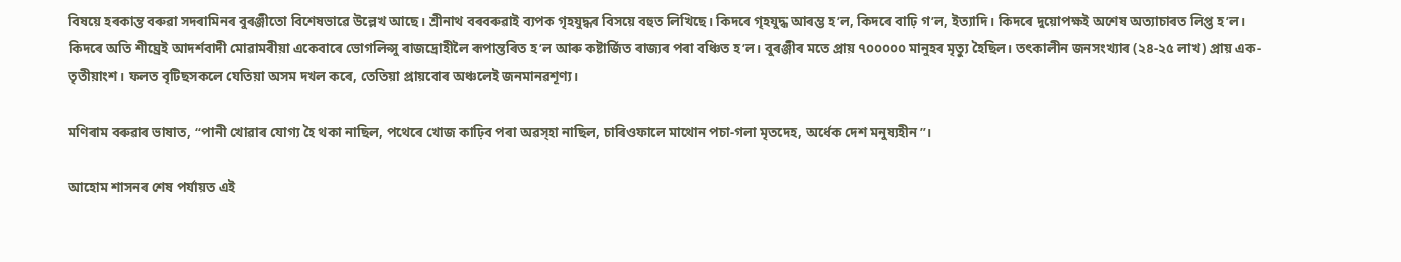বিষয়ে হৰকান্ত বৰুৱা সদৰামিনৰ বুৰঞ্জীতো বিশেষভাৱে উল্লেখ আছে। শ্ৰীনাথ বৰবৰুৱাই ব্যপক গৃহযুদ্ধৰ বিসয়ে বহুত লিখিছে। কিদৰে গৃহযুদ্ধ আৰম্ভ হ’ল, কিদৰে বাঢ়ি গ’ল, ইত্যাদি। কিদৰে দুয়োপক্ষই অশেষ অত্যাচাৰত লিপ্ত হ’ল। কিদৰে অতি শীঘ্ৰেই আদৰ্শবাদী মোৱামৰীয়া একেবাৰে ভোগলিপ্সু ৰাজদ্ৰোহীলৈ ৰূপান্তৰিত হ’ল আৰু কষ্টাৰ্জিত ৰাজ্যৰ পৰা বঞ্চিত হ’ল। বুৰঞ্জীৰ মতে প্ৰায় ৭০০০০০ মানুহৰ মৃত্যু হৈছিল। তৎকালীন জনসংখ্যাৰ (২৪-২৫ লাখ) প্ৰায় এক-তৃতীয়াংশ। ফলত বৃটিছসকলে যেতিয়া অসম দখল কৰে, তেতিয়া প্ৰায়বোৰ অঞ্চলেই জনমানৱশূণ্য।

মণিৰাম বৰুৱাৰ ভাষাত, “পানী খোৱাৰ যোগ্য হৈ থকা নাছিল, পথেৰে খোজ কাঢ়িব পৰা অৱস্হা নাছিল, চাৰিওফালে মাথোন পচা-গলা মৃতদেহ, অৰ্ধেক দেশ মনুষ্যহীন”।

আহোম শাসনৰ শেষ পৰ্যায়ত এই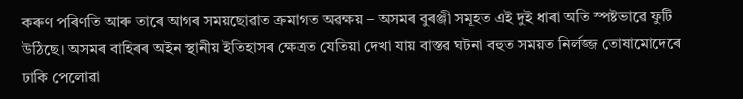কৰুণ পৰিণতি আৰু তাৰে আগৰ সময়ছোৱাত ক্ৰমাগত অৱক্ষয় – অসমৰ বুৰঞ্জী সমূহত এই দুই ধাৰা অতি স্পষ্টভাৱে ফুটি উঠিছে। অসমৰ বাহিৰৰ অইন স্থানীয় ইতিহাসৰ ক্ষেত্ৰত যেতিয়া দেখা যায় বাস্তৱ ঘটনা বহুত সময়ত নিৰ্লজ্জ তোষামোদেৰে ঢাকি পেলোৱা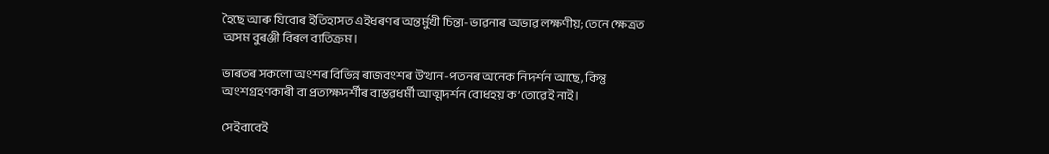হৈছে আৰু যিবোৰ ইতিহাসত এইধৰণৰ অন্তৰ্মুখী চিন্তা-ভাৱনাৰ অভাৱ লক্ষণীয়; তেনে ক্ষেত্ৰত অসম বুৰঞ্জী বিৰল ব্যতিক্ৰম।

ভাৰতৰ সকলো অংশৰ বিভিন্ন ৰাজবংশৰ উত্থান-পতনৰ অনেক নিদৰ্শন আছে, কিন্তু অংশগ্ৰহণকাৰী বা প্ৰত্যক্ষদৰ্শীৰ বাস্তৱধৰ্মী আত্মদৰ্শন বোধহয় ক’তোৱেই নাই।

সেইবাবেই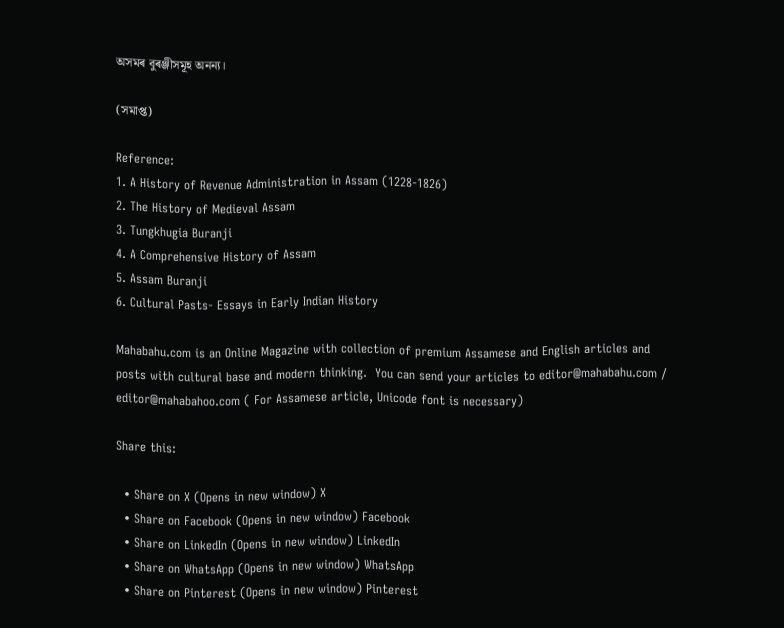অসমৰ বুৰঞ্জীসমূহ অনন্য।

(সমাপ্ত)

Reference:
1. A History of Revenue Administration in Assam (1228-1826)
2. The History of Medieval Assam
3. Tungkhugia Buranji
4. A Comprehensive History of Assam
5. Assam Buranji
6. Cultural Pasts- Essays in Early Indian History

Mahabahu.com is an Online Magazine with collection of premium Assamese and English articles and posts with cultural base and modern thinking.  You can send your articles to editor@mahabahu.com / editor@mahabahoo.com ( For Assamese article, Unicode font is necessary)

Share this:

  • Share on X (Opens in new window) X
  • Share on Facebook (Opens in new window) Facebook
  • Share on LinkedIn (Opens in new window) LinkedIn
  • Share on WhatsApp (Opens in new window) WhatsApp
  • Share on Pinterest (Opens in new window) Pinterest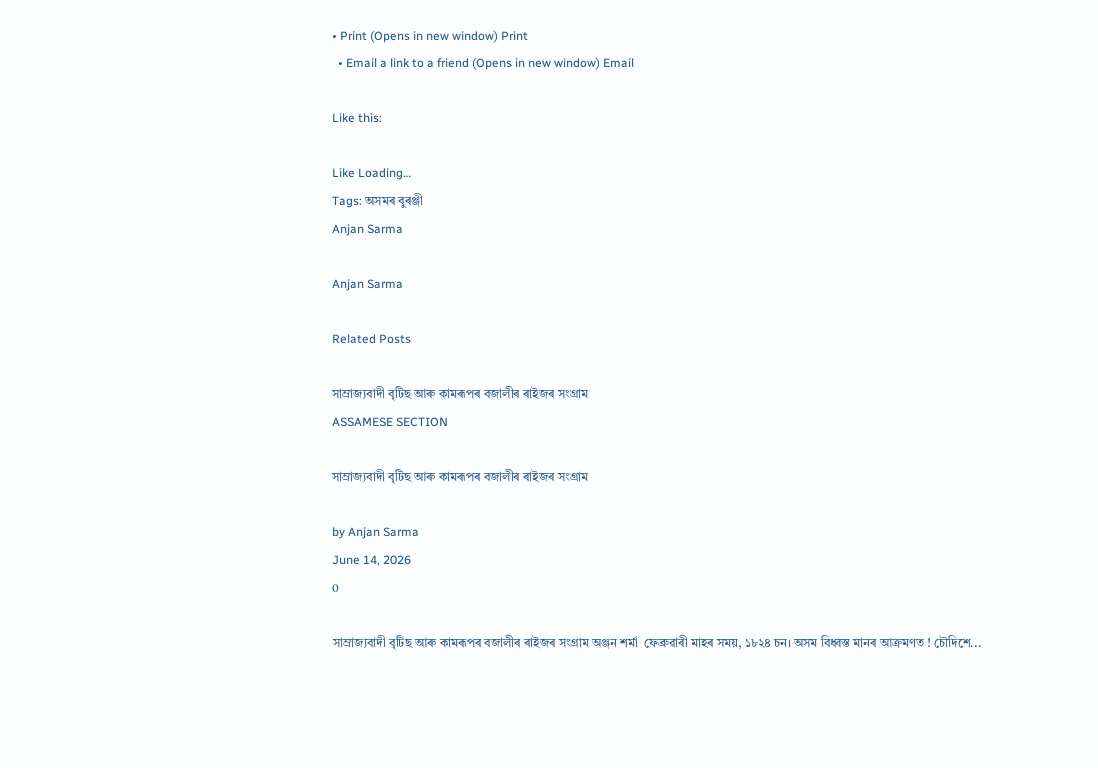• Print (Opens in new window) Print
  • Email a link to a friend (Opens in new window) Email

Like this:

Like Loading…
Tags: অসমৰ বুৰঞ্জী
Anjan Sarma

Anjan Sarma

Related Posts

সাম্ৰাজ্যবাদী বৃটিছ আৰু কামৰূপৰ বজালীৰ ৰাইজৰ সংগ্ৰাম
ASSAMESE SECTION

সাম্ৰাজ্যবাদী বৃটিছ আৰু কামৰূপৰ বজালীৰ ৰাইজৰ সংগ্ৰাম

by Anjan Sarma
June 14, 2026
0

সাম্ৰাজ্যবাদী বৃটিছ আৰু কামৰূপৰ বজালীৰ ৰাইজৰ সংগ্ৰাম অঞ্জন শৰ্মা  ফেব্ৰুৱাৰী মাহৰ সময়, ১৮২৪ চন। অসম বিধ্বস্ত মানৰ আক্ৰমণত ! চৌদিশে...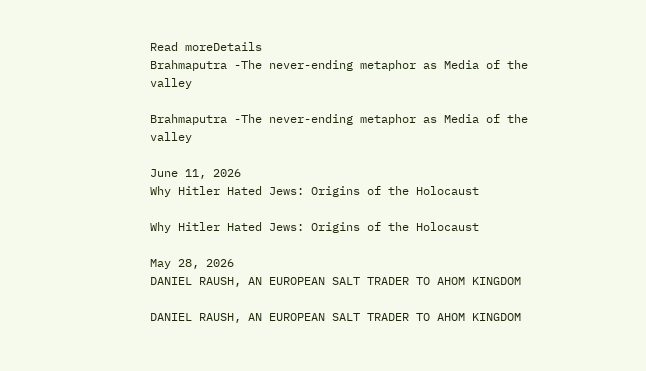Read moreDetails
Brahmaputra -The never-ending metaphor as Media of the valley

Brahmaputra -The never-ending metaphor as Media of the valley

June 11, 2026
Why Hitler Hated Jews: Origins of the Holocaust

Why Hitler Hated Jews: Origins of the Holocaust

May 28, 2026
DANIEL RAUSH, AN EUROPEAN SALT TRADER TO AHOM KINGDOM

DANIEL RAUSH, AN EUROPEAN SALT TRADER TO AHOM KINGDOM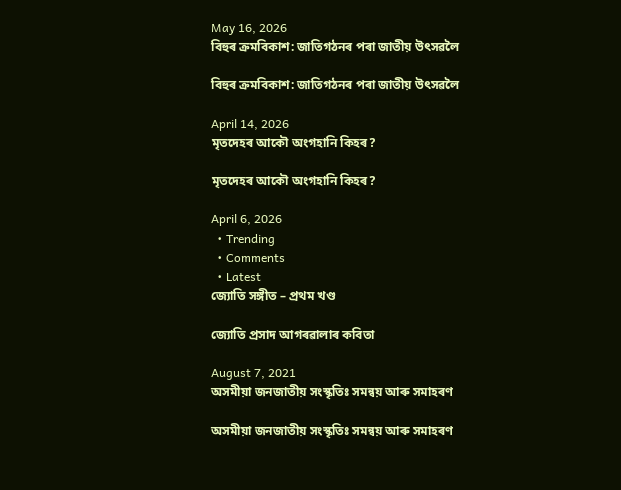May 16, 2026
বিহুৰ ক্ৰমবিকাশ: জাতিগঠনৰ পৰা জাতীয় উৎসৱলৈ

বিহুৰ ক্ৰমবিকাশ: জাতিগঠনৰ পৰা জাতীয় উৎসৱলৈ

April 14, 2026
মৃতদেহৰ আকৌ অংগহানি কিহৰ?

মৃতদেহৰ আকৌ অংগহানি কিহৰ?

April 6, 2026
  • Trending
  • Comments
  • Latest
জ্যোতি সঙ্গীত – প্ৰথম খণ্ড

জ্যোতি প্ৰসাদ আগৰৱালাৰ কবিতা

August 7, 2021
অসমীয়া জনজাতীয় সংস্কৃতিঃ সমন্বয় আৰু সমাহৰণ

অসমীয়া জনজাতীয় সংস্কৃতিঃ সমন্বয় আৰু সমাহৰণ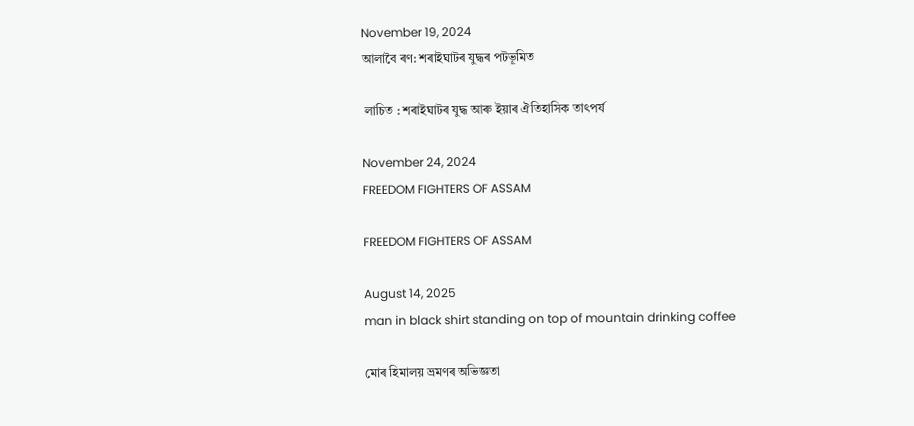November 19, 2024
আলাবৈ ৰণ: শৰাইঘাটৰ যুদ্ধৰ পটভূমিত

 লাচিত : শৰাইঘাটৰ যুদ্ধ আৰু ইয়াৰ ঐতিহাসিক তাৎপৰ্য

November 24, 2024
FREEDOM FIGHTERS OF ASSAM

FREEDOM FIGHTERS OF ASSAM

August 14, 2025
man in black shirt standing on top of mountain drinking coffee

মোৰ হিমালয় ভ্ৰমণৰ অভিজ্ঞতা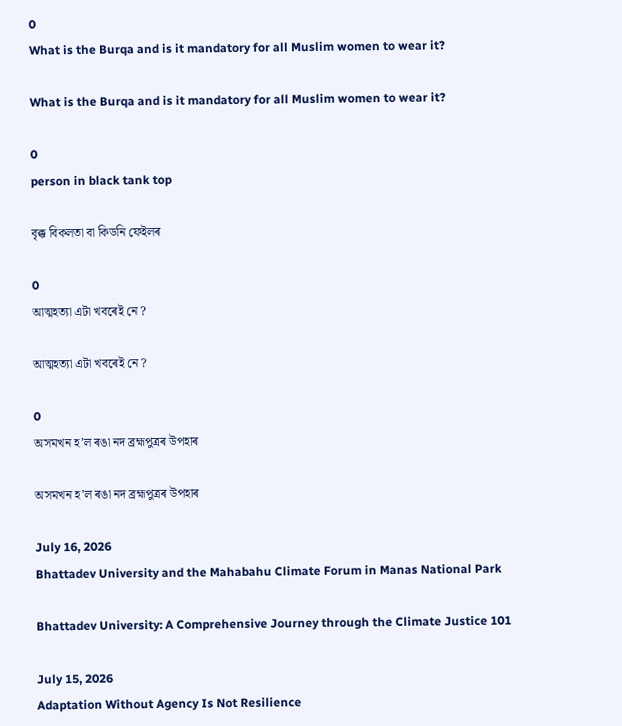0
What is the Burqa and is it mandatory for all Muslim women to wear it?

What is the Burqa and is it mandatory for all Muslim women to wear it?

0
person in black tank top

বৃক্ক বিকলতা বা কিডনি ফেইলৰ

0
আত্মহত্যা এটা খবৰেই নে ?

আত্মহত্যা এটা খবৰেই নে ?

0
অসমখন হ’ল ৰঙা নদ ব্ৰহ্মপুত্ৰৰ উপহাৰ

অসমখন হ’ল ৰঙা নদ ব্ৰহ্মপুত্ৰৰ উপহাৰ

July 16, 2026
Bhattadev University and the Mahabahu Climate Forum in Manas National Park

Bhattadev University: A Comprehensive Journey through the Climate Justice 101

July 15, 2026
Adaptation Without Agency Is Not Resilience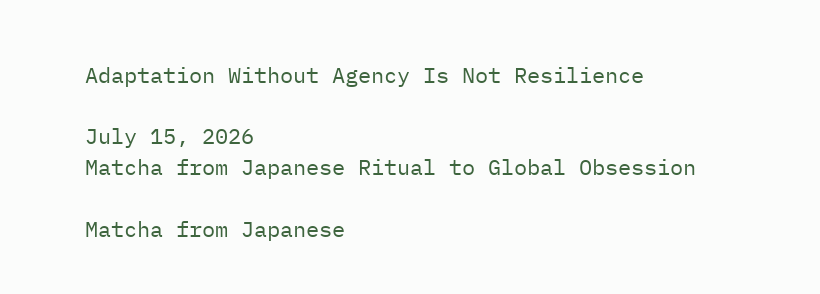Adaptation Without Agency Is Not Resilience

July 15, 2026
Matcha from Japanese Ritual to Global Obsession

Matcha from Japanese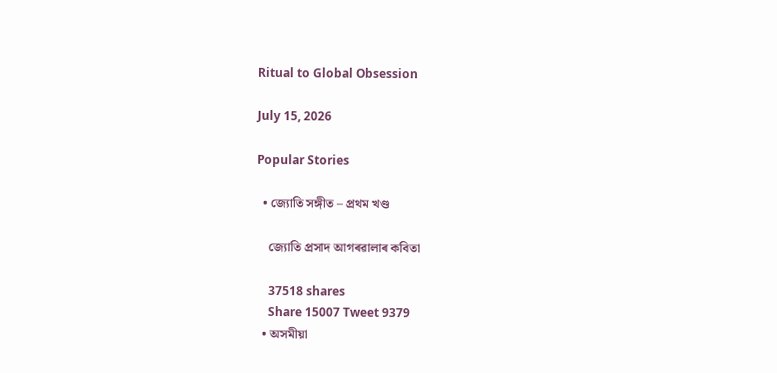Ritual to Global Obsession

July 15, 2026

Popular Stories

  • জ্যোতি সঙ্গীত – প্ৰথম খণ্ড

    জ্যোতি প্ৰসাদ আগৰৱালাৰ কবিতা

    37518 shares
    Share 15007 Tweet 9379
  • অসমীয়া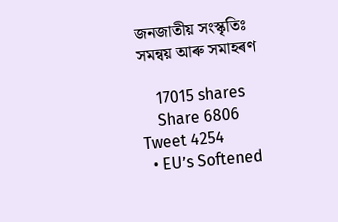জনজাতীয় সংস্কৃতিঃ সমন্বয় আৰু সমাহৰণ

    17015 shares
    Share 6806 Tweet 4254
  • EU’s Softened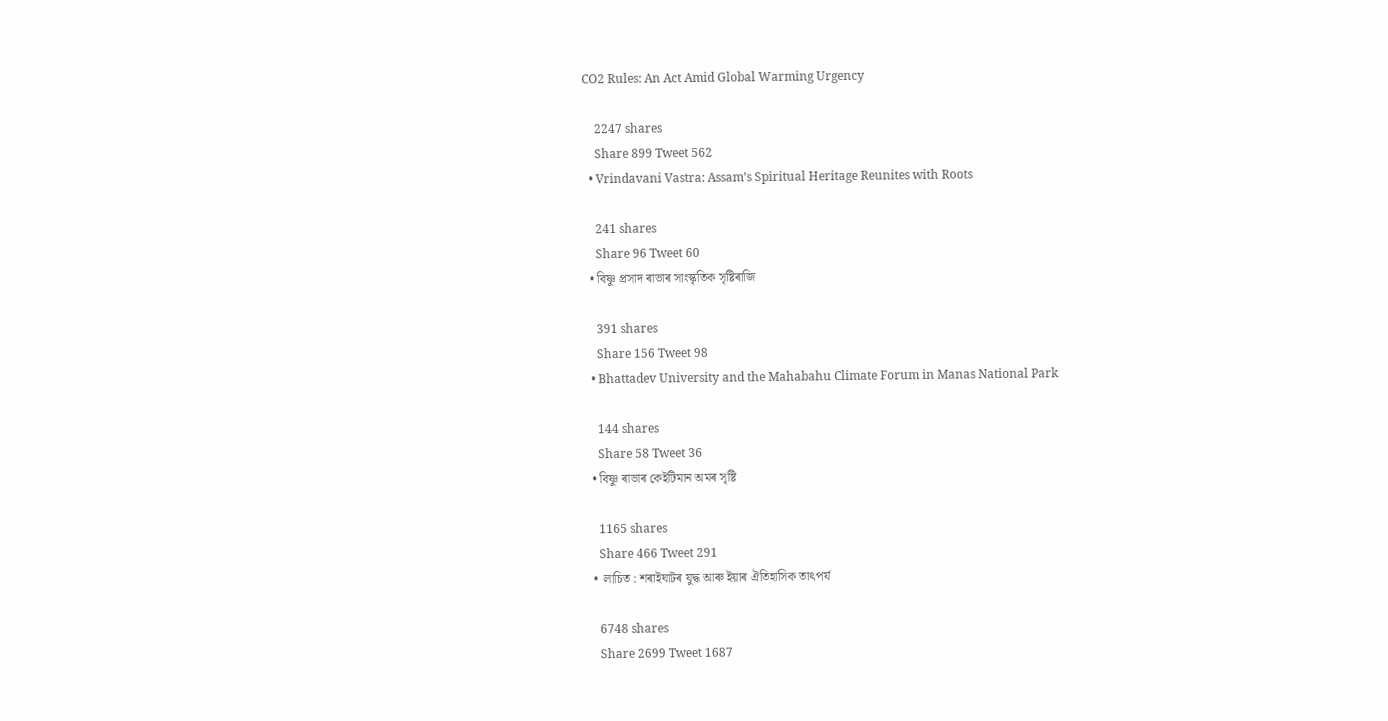CO2 Rules: An Act Amid Global Warming Urgency

    2247 shares
    Share 899 Tweet 562
  • Vrindavani Vastra: Assam’s Spiritual Heritage Reunites with Roots

    241 shares
    Share 96 Tweet 60
  • বিষ্ণু প্ৰসাদ ৰাভাৰ সাংস্কৃতিক সৃষ্টিৰাজি

    391 shares
    Share 156 Tweet 98
  • Bhattadev University and the Mahabahu Climate Forum in Manas National Park

    144 shares
    Share 58 Tweet 36
  • বিষ্ণু ৰাভাৰ কেইটিমান অমৰ সৃষ্টি

    1165 shares
    Share 466 Tweet 291
  •  লাচিত : শৰাইঘাটৰ যুদ্ধ আৰু ইয়াৰ ঐতিহাসিক তাৎপৰ্য

    6748 shares
    Share 2699 Tweet 1687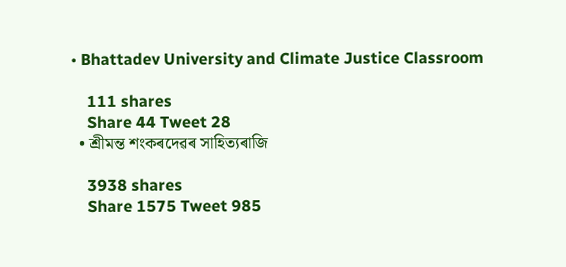• Bhattadev University and Climate Justice Classroom

    111 shares
    Share 44 Tweet 28
  • শ্ৰীমন্ত শংকৰদেৱৰ সাহিত্যৰাজি

    3938 shares
    Share 1575 Tweet 985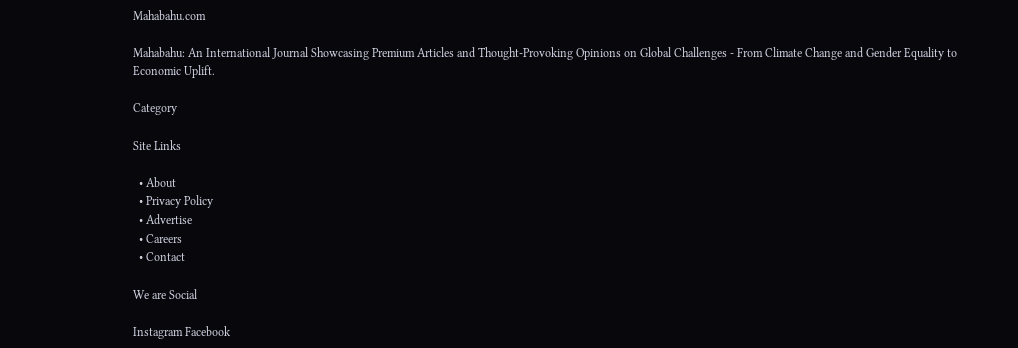Mahabahu.com

Mahabahu: An International Journal Showcasing Premium Articles and Thought-Provoking Opinions on Global Challenges - From Climate Change and Gender Equality to Economic Uplift.

Category

Site Links

  • About
  • Privacy Policy
  • Advertise
  • Careers
  • Contact

We are Social

Instagram Facebook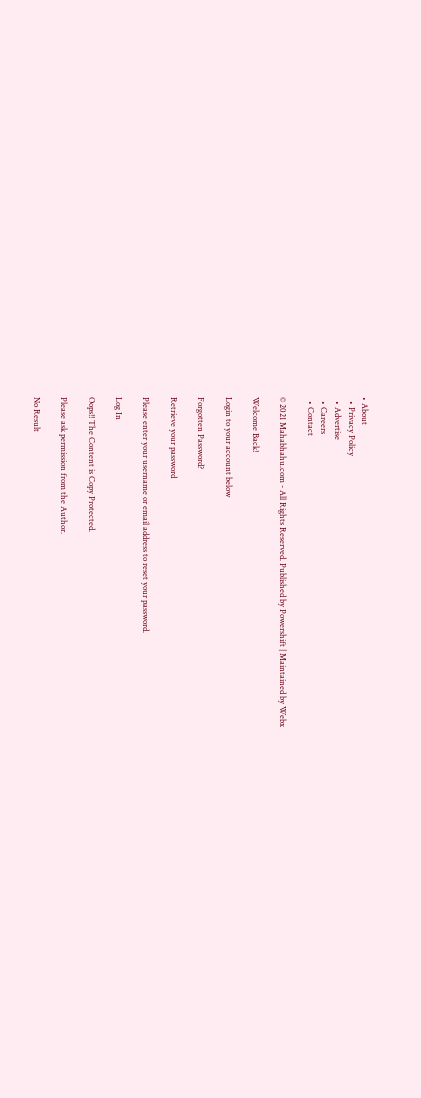• About
  • Privacy Policy
  • Advertise
  • Careers
  • Contact

© 2021 Mahabhahu.com - All Rights Reserved. Published by Powershift | Maintained by Webx

Welcome Back!

Login to your account below

Forgotten Password?

Retrieve your password

Please enter your username or email address to reset your password.

Log In

Oops!! The Content is Copy Protected.

Please ask permission from the Author.

No Result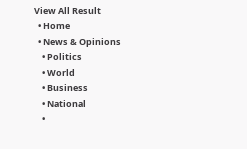View All Result
  • Home
  • News & Opinions
    • Politics
    • World
    • Business
    • National
    •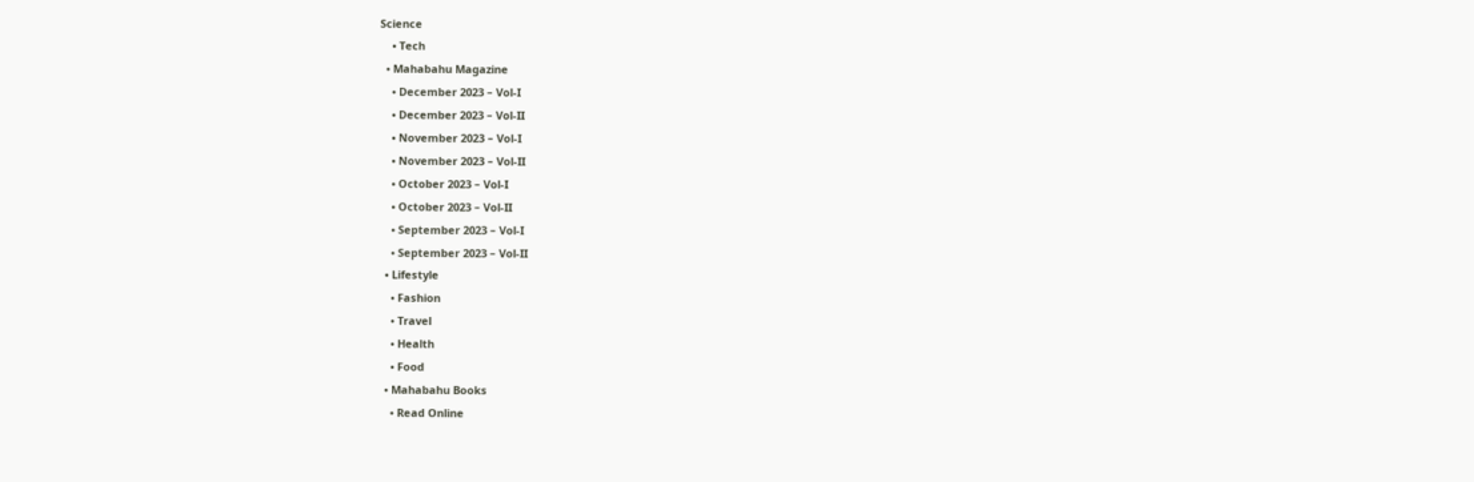Science
    • Tech
  • Mahabahu Magazine
    • December 2023 – Vol-I
    • December 2023 – Vol-II
    • November 2023 – Vol-I
    • November 2023 – Vol-II
    • October 2023 – Vol-I
    • October 2023 – Vol-II
    • September 2023 – Vol-I
    • September 2023 – Vol-II
  • Lifestyle
    • Fashion
    • Travel
    • Health
    • Food
  • Mahabahu Books
    • Read Online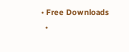• Free Downloads
  •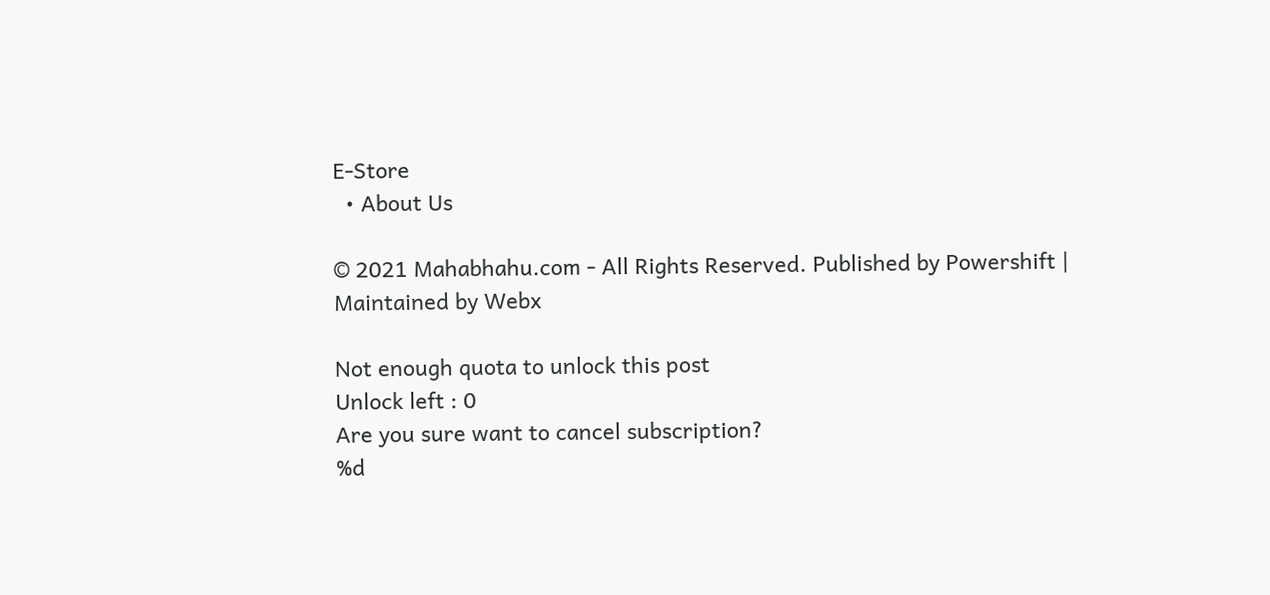E-Store
  • About Us

© 2021 Mahabhahu.com - All Rights Reserved. Published by Powershift | Maintained by Webx

Not enough quota to unlock this post
Unlock left : 0
Are you sure want to cancel subscription?
%d